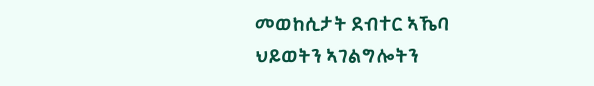መወከሲታት ደብተር ኣኼባ ህይወትን ኣገልግሎትን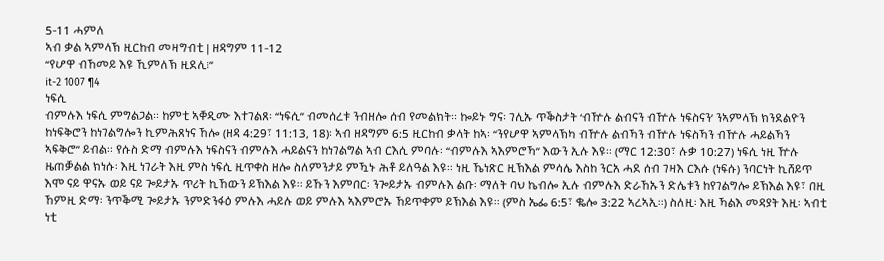5-11 ሓምለ
ኣብ ቃል ኣምላኽ ዚርከብ መዛግብቲ | ዘዳግም 11-12
“የሆዋ ብኸመይ እዩ ኺምለኽ ዚደሊ፧”
it-2 1007 ¶4
ነፍሲ
ብምሉእ ነፍሲ ምግልጋል። ከምቲ ኣቐዲሙ እተገልጸ፡ “ነፍሲ” ብመሰረቱ ንብዘሎ ሰብ የመልክት። ኰይኑ ግና፡ ገሊኡ ጥቕስታት ‘ብዅሉ ልብናን ብዅሉ ነፍስናን’ ንኣምላኽ ክንደልዮን ከነፍቅሮን ከነገልግሎን ኪምሕጸነና ኸሎ (ዘዳ 4:29፣ 11:13, 18)፡ ኣብ ዘዳግም 6:5 ዚርከብ ቃላት ከኣ፡ “ንየሆዋ ኣምላኽካ ብዅሉ ልብኻን ብዅሉ ነፍስኻን ብዅሉ ሓይልኻን ኣፍቅሮ” ይብል። የሱስ ድማ ብምሉእ ነፍስናን ብምሉእ ሓይልናን ከነገልግል ኣብ ርእሲ ምባሉ፡ “ብምሉእ ኣእምሮኻ” እውን ኢሉ እዩ። (ማር 12:30፣ ሉቃ 10:27) ነፍሲ ነዚ ዅሉ ዜጠቓልል ክነሱ፡ እዚ ነገራት እዚ ምስ ነፍሲ ዚጥቀስ ዘሎ ስለምንታይ ምዃኑ ሕቶ ይለዓል እዩ። ነዚ ኼነጽር ዚኽእል ምሳሌ እስከ ንርአ ሓደ ሰብ ገዛእ ርእሱ (ነፍሱ) ንባርነት ኪሸይጥ እሞ ናይ ዋናኡ ወይ ናይ ጐይታኡ ጥሪት ኪኸውን ይኽእል እዩ። ይኹን እምበር፡ ንጐይታኡ ብምሉእ ልቡ፡ ማለት ባህ ኬብሎ ኢሉ ብምሉእ ድራኸኡን ድሌቱን ከየገልግሎ ይኽእል እዩ፣ በዚ ኸምዚ ድማ፡ ንጥቕሚ ጐይታኡ ንምድንፋዕ ምሉእ ሓይሉ ወይ ምሉእ ኣእምሮኡ ኸይጥቀም ይኽእል እዩ። (ምስ ኤፌ 6:5፣ ቈሎ 3:22 ኣረኣኢ።) ስለዚ፡ እዚ ኻልእ መዳያት እዚ፡ ኣብቲ ነቲ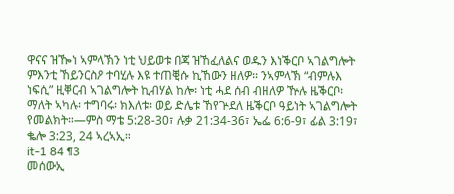ዋናና ዝዀነ ኣምላኽን ነቲ ህይወቱ በጃ ዝኸፈለልና ወዱን እነቕርቦ ኣገልግሎት ምእንቲ ኸይንርስዖ ተባሂሉ እዩ ተጠቒሱ ኪኸውን ዘለዎ። ንኣምላኽ “ብምሉእ ነፍሲ” ዚቐርብ ኣገልግሎት ኪብሃል ከሎ፡ ነቲ ሓደ ሰብ ብዘለዎ ዅሉ ዜቕርቦ፡ ማለት ኣካሉ፡ ተግባሩ፡ ክእለቱ፡ ወይ ድሌቱ ኸየጕደለ ዜቕርቦ ዓይነት ኣገልግሎት የመልክት።—ምስ ማቴ 5:28-30፣ ሉቃ 21:34-36፣ ኤፌ 6:6-9፣ ፊል 3:19፣ ቈሎ 3:23, 24 ኣረኣኢ።
it-1 84 ¶3
መሰውኢ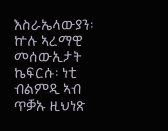እስራኤላውያን፡ ኵሉ ኣረማዊ መሰውኢታት ኬፍርሱ፡ ነቲ ብልምዲ ኣብ ጥቓኡ ዚህነጽ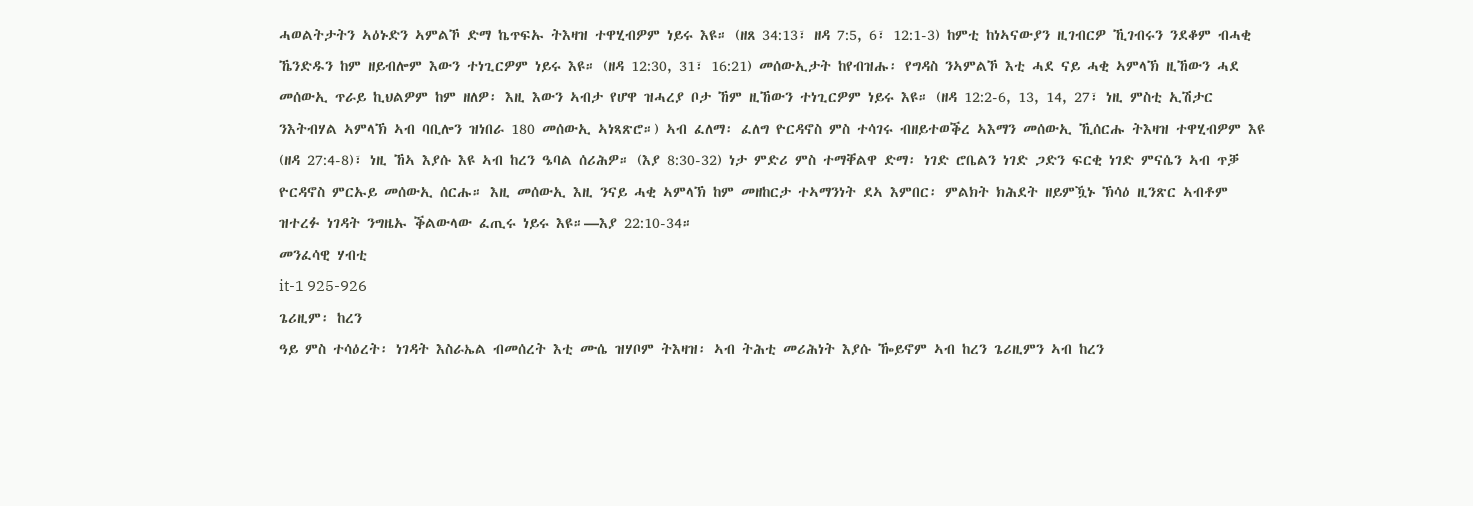ሓወልትታትን ኣዕኑድን ኣምልኾ ድማ ኬጥፍኡ ትእዛዝ ተዋሂብዎም ነይሩ እዩ። (ዘጸ 34:13፣ ዘዳ 7:5, 6፣ 12:1-3) ከምቲ ከነኣናውያን ዚገብርዎ ኺገብሩን ንደቆም ብሓቂ ኼንድዱን ከም ዘይብሎም እውን ተነጊርዎም ነይሩ እዩ። (ዘዳ 12:30, 31፣ 16:21) መሰውኢታት ከየብዝሑ፡ የግዳስ ንኣምልኾ እቲ ሓደ ናይ ሓቂ ኣምላኽ ዚኸውን ሓደ መሰውኢ ጥራይ ኪህልዎም ከም ዘለዎ፡ እዚ እውን ኣብታ የሆዋ ዝሓረያ ቦታ ኸም ዚኸውን ተነጊርዎም ነይሩ እዩ። (ዘዳ 12:2-6, 13, 14, 27፣ ነዚ ምስቲ ኢሽታር ንእትብሃል ኣምላኽ ኣብ ባቢሎን ዝነበራ 180 መሰውኢ ኣነጻጽሮ።) ኣብ ፈለማ፡ ፈለግ ዮርዳኖስ ምስ ተሳገሩ ብዘይተወቕረ ኣእማን መሰውኢ ኺሰርሑ ትእዛዝ ተዋሂብዎም እዩ (ዘዳ 27:4-8)፣ ነዚ ኸኣ እያሱ እዩ ኣብ ከረን ዔባል ሰሪሕዎ። (እያ 8:30-32) ነታ ምድሪ ምስ ተማቐልዋ ድማ፡ ነገድ ሮቤልን ነገድ ጋድን ፍርቂ ነገድ ምናሴን ኣብ ጥቓ ዮርዳኖስ ምርኡይ መሰውኢ ሰርሑ። እዚ መሰውኢ እዚ ንናይ ሓቂ ኣምላኽ ከም መዘከርታ ተኣማንነት ደኣ እምበር፡ ምልክት ክሕደት ዘይምዃኑ ኽሳዕ ዚንጽር ኣብቶም ዝተረፉ ነገዳት ንግዜኡ ቕልውላው ፈጢሩ ነይሩ እዩ።—እያ 22:10-34።
መንፈሳዊ ሃብቲ
it-1 925-926
ጌሪዚም፡ ከረን
ዓይ ምስ ተሳዕረት፡ ነገዳት እስራኤል ብመሰረት እቲ ሙሴ ዝሃቦም ትእዛዝ፡ ኣብ ትሕቲ መሪሕነት እያሱ ዀይኖም ኣብ ከረን ጌሪዚምን ኣብ ከረን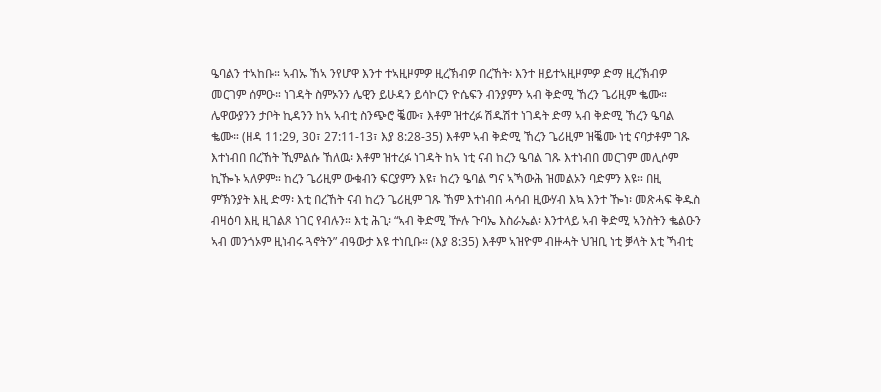ዔባልን ተኣከቡ። ኣብኡ ኸኣ ንየሆዋ እንተ ተኣዚዞምዎ ዚረኽብዎ በረኸት፡ እንተ ዘይተኣዚዞምዎ ድማ ዚረኽብዎ መርገም ሰምዑ። ነገዳት ስምኦንን ሌዊን ይሁዳን ይሳኮርን ዮሴፍን ብንያምን ኣብ ቅድሚ ኸረን ጌሪዚም ቈሙ። ሌዋውያንን ታቦት ኪዳንን ከኣ ኣብቲ ስንጭሮ ቘሙ፣ እቶም ዝተረፉ ሽዱሽተ ነገዳት ድማ ኣብ ቅድሚ ኸረን ዔባል ቈሙ። (ዘዳ 11:29, 30፣ 27:11-13፣ እያ 8:28-35) እቶም ኣብ ቅድሚ ኸረን ጌሪዚም ዝቘሙ ነቲ ናባታቶም ገጹ እተነብበ በረኸት ኺምልሱ ኸለዉ፡ እቶም ዝተረፉ ነገዳት ከኣ ነቲ ናብ ከረን ዔባል ገጹ እተነብበ መርገም መሊሶም ኪዀኑ ኣለዎም። ከረን ጌሪዚም ውቁብን ፍርያምን እዩ፣ ከረን ዔባል ግና ኣኻውሕ ዝመልኦን ባድምን እዩ። በዚ ምኽንያት እዚ ድማ፡ እቲ በረኸት ናብ ከረን ጌሪዚም ገጹ ኸም እተነብበ ሓሳብ ዚውሃብ እኳ እንተ ዀነ፡ መጽሓፍ ቅዱስ ብዛዕባ እዚ ዚገልጾ ነገር የብሉን። እቲ ሕጊ፡ “ኣብ ቅድሚ ዅሉ ጉባኤ እስራኤል፡ እንተላይ ኣብ ቅድሚ ኣንስትን ቈልዑን ኣብ መንጎኦም ዚነብሩ ጓኖትን” ብዓውታ እዩ ተነቢቡ። (እያ 8:35) እቶም ኣዝዮም ብዙሓት ህዝቢ ነቲ ቓላት እቲ ኻብቲ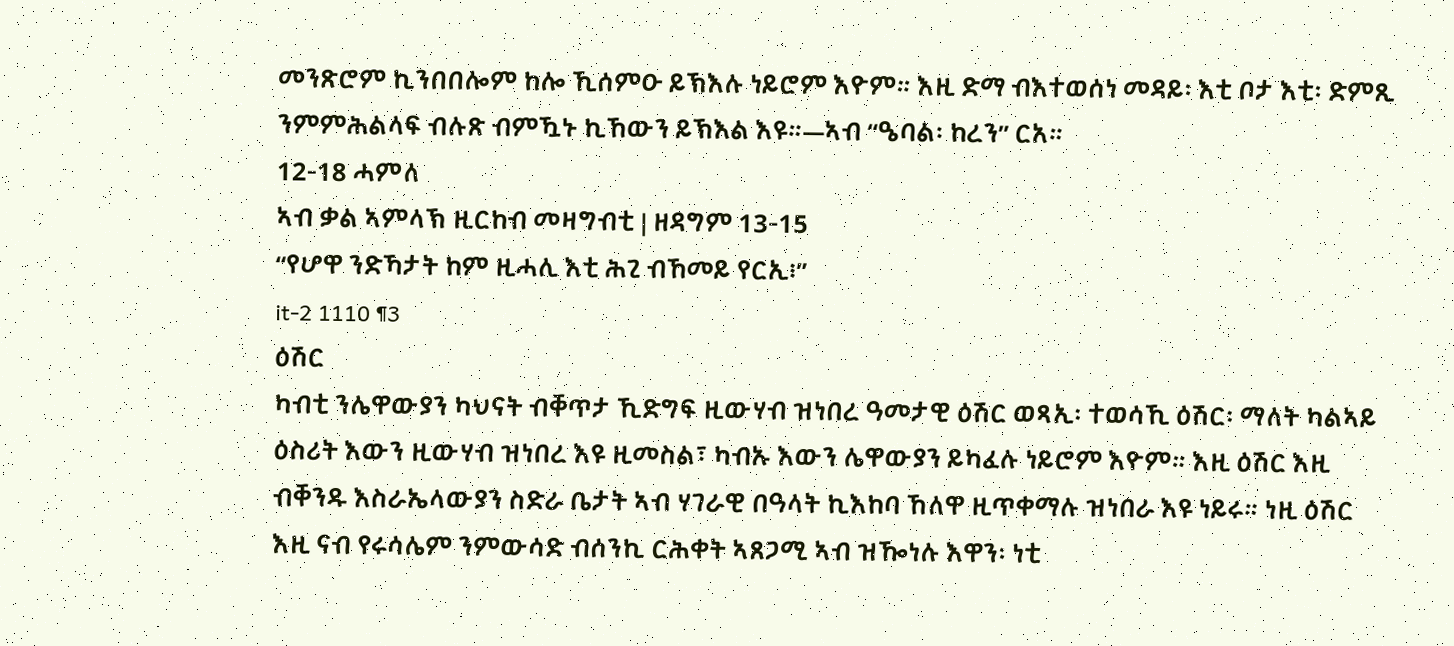መንጽሮም ኪንበበሎም ከሎ ኺሰምዑ ይኽእሉ ነይሮም እዮም። እዚ ድማ ብእተወሰነ መዳይ፡ እቲ ቦታ እቲ፡ ድምጺ ንምምሕልላፍ ብሉጽ ብምዃኑ ኪኸውን ይኽእል እዩ።—ኣብ “ዔባል፡ ከረን” ርአ።
12-18 ሓምለ
ኣብ ቃል ኣምላኽ ዚርከብ መዛግብቲ | ዘዳግም 13-15
“የሆዋ ንድኻታት ከም ዚሓሊ እቲ ሕጊ ብኸመይ የርኢ፧”
it-2 1110 ¶3
ዕሽር
ካብቲ ንሌዋውያን ካህናት ብቐጥታ ኺድግፍ ዚውሃብ ዝነበረ ዓመታዊ ዕሽር ወጻኢ፡ ተወሳኺ ዕሽር፡ ማለት ካልኣይ ዕስሪት እውን ዚውሃብ ዝነበረ እዩ ዚመስል፣ ካብኡ እውን ሌዋውያን ይካፈሉ ነይሮም እዮም። እዚ ዕሽር እዚ ብቐንዱ እስራኤላውያን ስድራ ቤታት ኣብ ሃገራዊ በዓላት ኪእከባ ኸለዋ ዚጥቀማሉ ዝነበራ እዩ ነይሩ። ነዚ ዕሽር እዚ ናብ የሩሳሌም ንምውሳድ ብሰንኪ ርሕቀት ኣጸጋሚ ኣብ ዝዀነሉ እዋን፡ ነቲ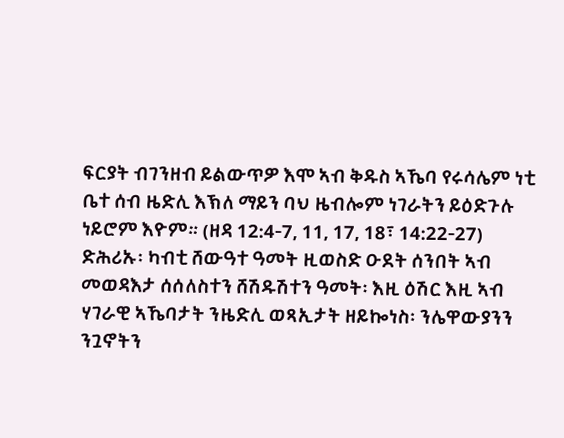ፍርያት ብገንዘብ ይልውጥዎ እሞ ኣብ ቅዱስ ኣኼባ የሩሳሌም ነቲ ቤተ ሰብ ዜድሊ እኽለ ማይን ባህ ዜብሎም ነገራትን ይዕድጉሉ ነይሮም እዮም። (ዘዳ 12:4-7, 11, 17, 18፣ 14:22-27) ድሕሪኡ፡ ካብቲ ሸውዓተ ዓመት ዚወስድ ዑደት ሰንበት ኣብ መወዳእታ ሰሰለስተን ሸሽዱሽተን ዓመት፡ እዚ ዕሽር እዚ ኣብ ሃገራዊ ኣኼባታት ንዜድሊ ወጻኢታት ዘይኰነስ፡ ንሌዋውያንን ንጓኖትን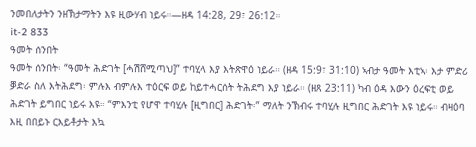ንመበለታትን ንዘኽታማትን እዩ ዚውሃብ ነይሩ።—ዘዳ 14:28, 29፣ 26:12።
it-2 833
ዓመት ሰንበት
ዓመት ሰንበት፡ “ዓመት ሕድገት [ሓሽሸሚጣህ]” ተባሂላ እያ እትጽዋዕ ነይራ። (ዘዳ 15:9፣ 31:10) ኣብታ ዓመት እቲኣ፡ እታ ምድሪ ቓድራ ስለ እትሕደግ፡ ምሉእ ብምሉእ ተዕርፍ ወይ ከይተሓርሰት ትሕደግ እያ ነይራ። (ዘጸ 23:11) ካብ ዕዳ እውን ዕረፍቲ ወይ ሕድገት ይግበር ነይሩ እዩ። “ምእንቲ የሆዋ ተባሂሉ [ዚግበር] ሕድገት፡” ማለት ንኽብሩ ተባሂሉ ዚግበር ሕድገት እዩ ነይሩ። ብዛዕባ እዚ በበይኑ ርእይቶታት እኳ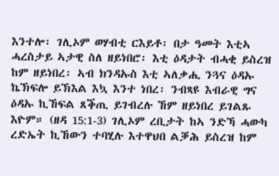እንተሎ፡ ገሊኦም ወሃብቲ ርእይቶ፡ በታ ዓመት እቲኣ ሓረስታይ ኣታዊ ስለ ዘይነበሮ፡ እቲ ዕዳታት ብሓቂ ይስረዝ ከም ዘይነበረ፡ ኣብ ክንዳኡስ እቲ ኣለቃሒ ንጓና ዕዳኡ ኬኽፍሎ ይኽእል እኳ እንተ ነበረ፡ ንብጻዩ እብራዊ ግና ዕዳኡ ኪኸፍል ጸቕጢ ይገብረሉ ኸም ዘይነበረ ይገልጹ እዮም። (ዘዳ 15:1-3) ገሊኦም ረቢታት ከኣ ንድኻ ሓውካ ረድኤት ኪኸውን ተባሂሉ እተዋህበ ልቓሕ ይስረዝ ከም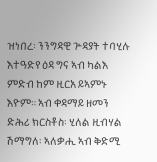ዝነበረ፡ ንንግዳዊ ጕዳያት ተባሂሉ እተዓድየ ዕዳ ግና ኣብ ካልእ ምድብ ከም ዚርአ ይኣምኑ እዮም። ኣብ ቀዳማይ ዘመን ድሕሪ ክርስቶስ፡ ሂለል ዚብሃል ሽማግለ፡ ኣለቃሒ ኣብ ቅድሚ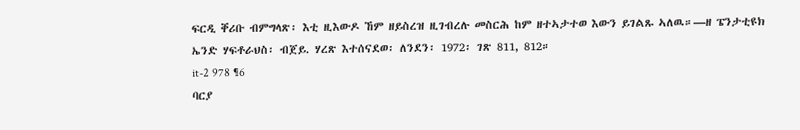ፍርዲ ቐሪቡ ብምግላጽ፡ እቲ ዚእውዶ ኸም ዘይስረዝ ዚገብረሉ መስርሕ ከም ዘተኣታተወ እውን ይገልጹ ኣለዉ።—ዘ ፔንታቲዩክ ኤንድ ሃፍቶራህስ፡ ብጀይ. ሃረጽ እተሰናደወ፡ ለንደን፡ 1972፡ ገጽ 811, 812።
it-2 978 ¶6
ባርያ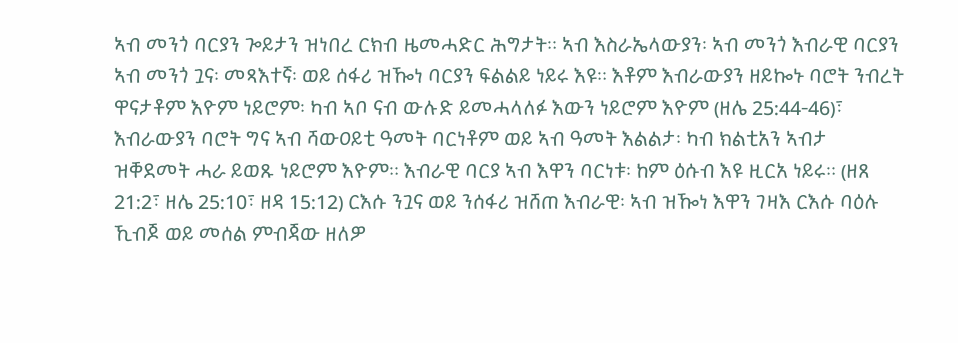ኣብ መንጎ ባርያን ጐይታን ዝነበረ ርክብ ዜመሓድር ሕግታት። ኣብ እስራኤላውያን፡ ኣብ መንጎ እብራዊ ባርያን ኣብ መንጎ ጓና፡ መጻእተኛ፡ ወይ ሰፋሪ ዝዀነ ባርያን ፍልልይ ነይሩ እዩ። እቶም እብራውያን ዘይኰኑ ባሮት ንብረት ዋናታቶም እዮም ነይሮም፡ ካብ ኣቦ ናብ ውሉድ ይመሓላለፉ እውን ነይሮም እዮም (ዘሌ 25:44-46)፣ እብራውያን ባሮት ግና ኣብ ሻውዐይቲ ዓመት ባርነቶም ወይ ኣብ ዓመት እልልታ፡ ካብ ክልቲአን ኣብታ ዝቐደመት ሓራ ይወጹ ነይሮም እዮም። እብራዊ ባርያ ኣብ እዋን ባርነቱ፡ ከም ዕሱብ እዩ ዚርአ ነይሩ። (ዘጸ 21:2፣ ዘሌ 25:10፣ ዘዳ 15:12) ርእሱ ንጓና ወይ ንሰፋሪ ዝሸጠ እብራዊ፡ ኣብ ዝዀነ እዋን ገዛእ ርእሱ ባዕሉ ኺብጆ ወይ መሰል ምብጃው ዘለዎ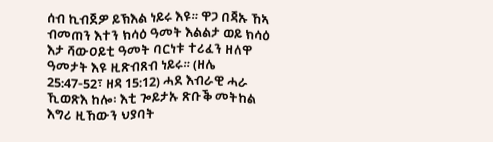ሰብ ኪብጀዎ ይኽእል ነይሩ እዩ። ዋጋ በጃኡ ኸኣ ብመጠን እተን ክሳዕ ዓመት እልልታ ወይ ክሳዕ እታ ሻውዐይቲ ዓመት ባርነቱ ተሪፈን ዘለዋ ዓመታት እዩ ዚጽብጸብ ነይሩ። (ዘሌ 25:47-52፣ ዘዳ 15:12) ሓደ እብራዊ ሓራ ኺወጽእ ከሎ፡ እቲ ጐይታኡ ጽቡቕ መትከል እግሪ ዚኸውን ህያባት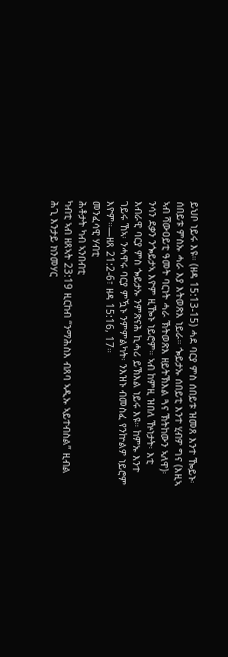ይህቦ ነይሩ እዩ። (ዘዳ 15:13-15) ሓደ ባርያ ምስ ሰበይቱ ዝመጸ እንተ ዀይኑ፡ ሰበይቱ ምስኡ ሓራ እያ እትወጽእ ነይራ። ጐይታኡ ሰበይቲ እንተ ሂብዎ ግና (እዚኣ ኣብ ሻውዐይቲ ዓመት ባርነት ሓራ ኽትወጽእ ዘይትኽእል ጓና ኽትከውን ኣለዋ)፡ ንሳን ደቃን ንጐይታኣ እዮም ዚዀኑ ነይሮም። ኣብ ከምዚ ዝበለ ዅነታት፡ እቲ እብራዊ ባርያ ምስ ጐይታኡ ንምጽናሕ ኪሓሪ ይኽእል ነይሩ እዩ። ከምኡ እንተ ገይሩ ኸኣ፡ ንሓዋሩ ባርያ ምዃኑ ንምምልካት፡ ንእዝኑ ብመስፈ የንኵልዎ ነይሮም እዮም።—ዘጸ 21:2-6፣ ዘዳ 15:16, 17።
መንፈሳዊ ሃብቲ
ሕቶታት ካብ ኣንበብቲ
ካብቲ ኣብ ዘጸኣት 23:19 ዚርከብ “ንማሕስእ ብጸባ ኣዲኡ ኣይተብስል” ዚብል ሕጊ እንታይ ክንመሃር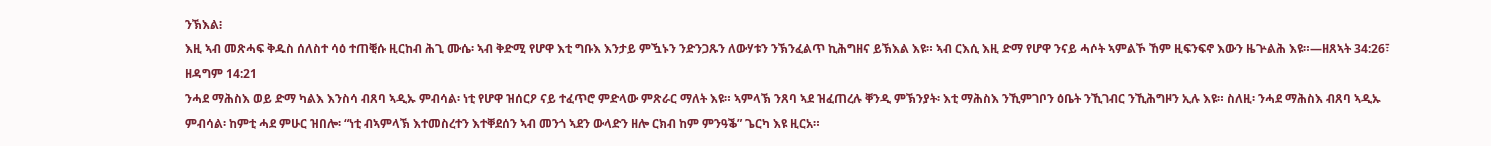ንኽእል፧
እዚ ኣብ መጽሓፍ ቅዱስ ሰለስተ ሳዕ ተጠቒሱ ዚርከብ ሕጊ ሙሴ፡ ኣብ ቅድሚ የሆዋ እቲ ግቡእ እንታይ ምዃኑን ንድንጋጹን ለውሃቱን ንኽንፈልጥ ኪሕግዘና ይኽእል እዩ። ኣብ ርእሲ እዚ ድማ የሆዋ ንናይ ሓሶት ኣምልኾ ኸም ዚፍንፍኖ እውን ዜጕልሕ እዩ።—ዘጸኣት 34:26፣ ዘዳግም 14:21
ንሓደ ማሕስእ ወይ ድማ ካልእ እንስሳ ብጸባ ኣዲኡ ምብሳል፡ ነቲ የሆዋ ዝሰርዖ ናይ ተፈጥሮ ምድላው ምጽራር ማለት እዩ። ኣምላኽ ንጸባ ኣደ ዝፈጠረሉ ቐንዲ ምኽንያት፡ እቲ ማሕስእ ንኺምገቦን ዕቤት ንኺገብር ንኺሕግዞን ኢሉ እዩ። ስለዚ፡ ንሓደ ማሕስእ ብጸባ ኣዲኡ ምብሳል፡ ከምቲ ሓደ ምሁር ዝበሎ፡ “ነቲ ብኣምላኽ እተመስረተን እተቐደሰን ኣብ መንጎ ኣደን ውላድን ዘሎ ርክብ ከም ምንዓቕ” ጌርካ እዩ ዚርአ።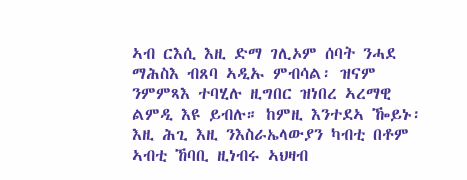ኣብ ርእሲ እዚ ድማ ገሊኦም ሰባት ንሓደ ማሕስእ ብጸባ ኣዲኡ ምብሳል፡ ዝናም ንምምጻእ ተባሂሉ ዚግበር ዝነበረ ኣረማዊ ልምዲ እዩ ይብሉ። ከምዚ እንተደኣ ዀይኑ፡ እዚ ሕጊ እዚ ንእስራኤላውያን ካብቲ በቶም ኣብቲ ኸባቢ ዚነብሩ ኣህዛብ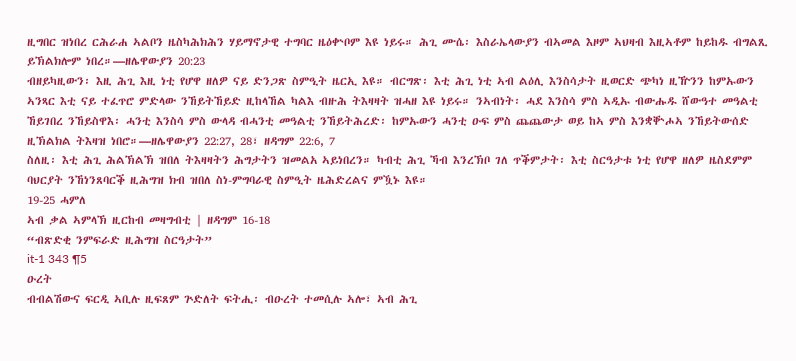ዚግበር ዝነበረ ርሕራሐ ኣልቦን ዜስካሕክሕን ሃይማኖታዊ ተግባር ዜዕቍቦም እዩ ነይሩ። ሕጊ ሙሴ፡ እስራኤላውያን ብኣመል እዞም ኣህዛብ እዚኣቶም ከይከዱ ብግልጺ ይኽልክሎም ነበረ።—ዘሌዋውያን 20:23
ብዘይካዚውን፡ እዚ ሕጊ እዚ ነቲ የሆዋ ዘለዎ ናይ ድንጋጽ ስምዒት ዜርኢ እዩ። ብርግጽ፡ እቲ ሕጊ ነቲ ኣብ ልዕሊ እንስሳታት ዚወርድ ጭካነ ዚዅንን ከምኡውን ኣንጻር እቲ ናይ ተፈጥሮ ምድላው ንኸይትኸይድ ዚከላኸል ካልእ ብዙሕ ትእዛዛት ዝሓዘ እዩ ነይሩ። ንኣብነት፡ ሓደ እንስሳ ምስ ኣዲኡ ብውሑዱ ሸውዓተ መዓልቲ ኸይገበረ ንኸይስዋእ፡ ሓንቲ እንስሳ ምስ ውላዳ ብሓንቲ መዓልቲ ንኸይትሕረድ፡ ከምኡውን ሓንቲ ዑፍ ምስ ጨጨውታ ወይ ከኣ ምስ እንቋቝሖኣ ንኸይትውሰድ ዚኽልክል ትእዛዝ ነበሮ።—ዘሌዋውያን 22:27, 28፣ ዘዳግም 22:6, 7
ስለዚ፡ እቲ ሕጊ ሕልኽልኽ ዝበለ ትእዛዛትን ሕግታትን ዝመልአ ኣይነበረን። ካብቲ ሕጊ ኻብ እንረኽቦ ገለ ጥቕምታት፡ እቲ ስርዓታቱ ነቲ የሆዋ ዘለዎ ዜስደምም ባህርያት ንኸነንጸባርቕ ዚሕግዝ ክብ ዝበለ ስነ-ምግባራዊ ስምዒት ዜሕድረልና ምዃኑ እዩ።
19-25 ሓምለ
ኣብ ቃል ኣምላኽ ዚርከብ መዛግብቲ | ዘዳግም 16-18
“ብጽድቂ ንምፍራድ ዚሕግዝ ስርዓታት”
it-1 343 ¶5
ዑረት
ብብልሽውና ፍርዲ ኣቢሉ ዚፍጸም ጕድለት ፍትሒ፡ ብዑረት ተመሲሉ ኣሎ፣ ኣብ ሕጊ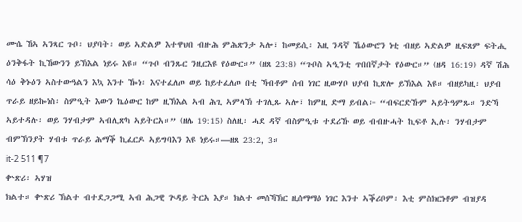ሙሴ ኸኣ ኣንጻር ጉቦ፡ ህያባት፡ ወይ ኣድልዎ እተዋህበ ብዙሕ ምሕጽንታ ኣሎ፣ ከመይሲ፡ እዚ ንዳኛ ኼዕውሮን ነቲ ብዘይ ኣድልዎ ዚፍጸም ፍትሒ ዕንቅፋት ኪኸውንን ይኽእል ነይሩ እዩ። “ጉቦ ብንጹር ንዚርእዩ የዕውር።” (ዘጸ 23:8) “ጉቦስ ኣዒንቲ ጥበበኛታት የዕውር።” (ዘዳ 16:19) ዳኛ ሽሕ ሳዕ ቅኑዕን ኣስተውዓልን እኳ እንተ ዀነ፡ እናተፈለጦ ወይ ከይተፈለጦ በቲ ኻብቶም ሰብ ነገር ዚውሃቦ ህያብ ኪጽሎ ይኽእል እዩ። ብዘይካዚ፡ ህያብ ጥራይ ዘይኰነስ፡ ስምዒት እውን ኬዕውር ከም ዚኽእል ኣብ ሕጊ ኣምላኽ ተገሊጹ ኣሎ፣ ከምዚ ድማ ይብል፦ “ብፍርድኹም ኣይትዓምጹ። ንድኻ ኣይተዳሉ፡ ወይ ንሃብታም ኣብሊጽካ ኣይትርአ።” (ዘሌ 19:15) ስለዚ፡ ሓደ ዳኛ ብስምዒቱ ተደሪኹ ወይ ብብዙሓት ኪፍቶ ኢሉ፡ ንሃብታም ብምኽንያት ሃብቱ ጥራይ ሕማቕ ኪፈርዶ ኣይግባእን እዩ ነይሩ።—ዘጸ 23:2, 3።
it-2 511 ¶7
ቍጽሪ፡ ኣሃዝ
ክልተ። ቍጽሪ ኽልተ ብተደጋጋሚ ኣብ ሕጋዊ ጕዳይ ትርአ እያ። ክልተ መሰኻኽር ዚሰማማዕ ነገር እንተ ኣቕሪቦም፡ እቲ ምስክርነቶም ብዝያዳ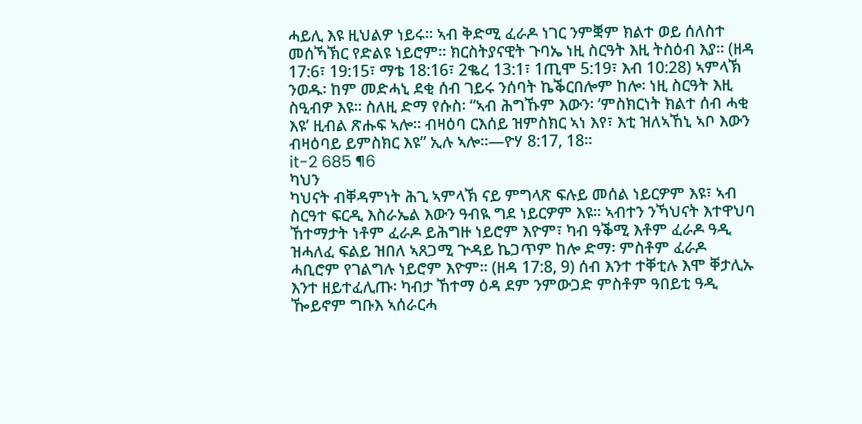ሓይሊ እዩ ዚህልዎ ነይሩ። ኣብ ቅድሚ ፈራዶ ነገር ንምቛም ክልተ ወይ ሰለስተ መሰኻኽር የድልዩ ነይሮም። ክርስትያናዊት ጉባኤ ነዚ ስርዓት እዚ ትስዕብ እያ። (ዘዳ 17:6፣ 19:15፣ ማቴ 18:16፣ 2ቈረ 13:1፣ 1ጢሞ 5:19፣ እብ 10:28) ኣምላኽ ንወዱ፡ ከም መድሓኒ ደቂ ሰብ ገይሩ ንሰባት ኬቕርበሎም ከሎ፡ ነዚ ስርዓት እዚ ስዒብዎ እዩ። ስለዚ ድማ የሱስ፡ “ኣብ ሕግኹም እውን፡ ‘ምስክርነት ክልተ ሰብ ሓቂ እዩ’ ዚብል ጽሑፍ ኣሎ። ብዛዕባ ርእሰይ ዝምስክር ኣነ እየ፣ እቲ ዝለኣኸኒ ኣቦ እውን ብዛዕባይ ይምስክር እዩ” ኢሉ ኣሎ።—ዮሃ 8:17, 18።
it-2 685 ¶6
ካህን
ካህናት ብቐዳምነት ሕጊ ኣምላኽ ናይ ምግላጽ ፍሉይ መሰል ነይርዎም እዩ፣ ኣብ ስርዓተ ፍርዲ እስራኤል እውን ዓብዪ ግደ ነይርዎም እዩ። ኣብተን ንኻህናት እተዋህባ ኸተማታት ነቶም ፈራዶ ይሕግዙ ነይሮም እዮም፣ ካብ ዓቕሚ እቶም ፈራዶ ዓዲ ዝሓለፈ ፍልይ ዝበለ ኣጸጋሚ ጕዳይ ኬጋጥም ከሎ ድማ፡ ምስቶም ፈራዶ ሓቢሮም የገልግሉ ነይሮም እዮም። (ዘዳ 17:8, 9) ሰብ እንተ ተቐቲሉ እሞ ቐታሊኡ እንተ ዘይተፈሊጡ፡ ካብታ ኸተማ ዕዳ ደም ንምውጋድ ምስቶም ዓበይቲ ዓዲ ዀይኖም ግቡእ ኣሰራርሓ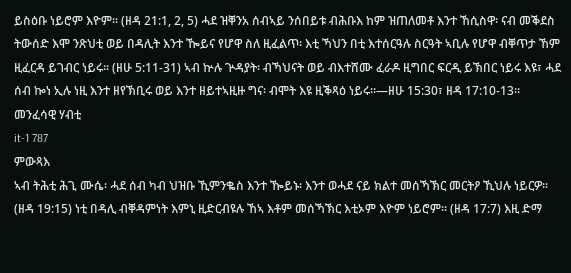ይስዕቡ ነይሮም እዮም። (ዘዳ 21:1, 2, 5) ሓደ ዝቐንአ ሰብኣይ ንሰበይቱ ብሕቡእ ከም ዝጠለመቶ እንተ ኸሲስዋ፡ ናብ መቕደስ ትውሰድ እሞ ንጽህቲ ወይ በዳሊት እንተ ዀይና የሆዋ ስለ ዚፈልጥ፡ እቲ ኻህን በቲ እተሰርዓሉ ስርዓት ኣቢሉ የሆዋ ብቐጥታ ኸም ዚፈርዳ ይገብር ነይሩ። (ዘሁ 5:11-31) ኣብ ኵሉ ጕዳያት፡ ብኻህናት ወይ ብእተሸሙ ፈራዶ ዚግበር ፍርዲ ይኽበር ነይሩ እዩ፣ ሓደ ሰብ ኰነ ኢሉ ነዚ እንተ ዘየኽቢሩ ወይ እንተ ዘይተኣዚዙ ግና፡ ብሞት እዩ ዚቕጻዕ ነይሩ።—ዘሁ 15:30፣ ዘዳ 17:10-13።
መንፈሳዊ ሃብቲ
it-1 787
ምውጻእ
ኣብ ትሕቲ ሕጊ ሙሴ፡ ሓደ ሰብ ካብ ህዝቡ ኺምንቈስ እንተ ዀይኑ፡ እንተ ወሓደ ናይ ክልተ መሰኻኽር መርትዖ ኺህሉ ነይርዎ። (ዘዳ 19:15) ነቲ በዳሊ ብቐዳምነት እምኒ ዚድርብዩሉ ኸኣ እቶም መሰኻኽር እቲኦም እዮም ነይሮም። (ዘዳ 17:7) እዚ ድማ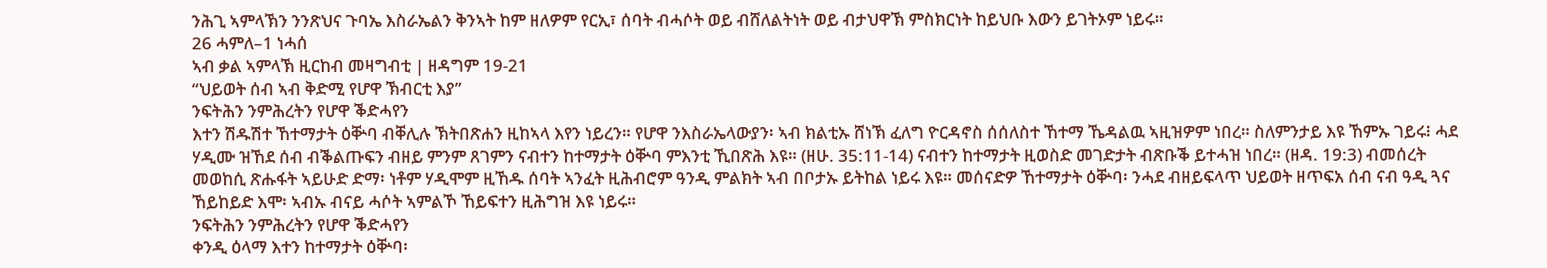ንሕጊ ኣምላኽን ንንጽህና ጉባኤ እስራኤልን ቅንኣት ከም ዘለዎም የርኢ፣ ሰባት ብሓሶት ወይ ብሸለልትነት ወይ ብታህዋኽ ምስክርነት ከይህቡ እውን ይገትኦም ነይሩ።
26 ሓምለ–1 ነሓሰ
ኣብ ቃል ኣምላኽ ዚርከብ መዛግብቲ | ዘዳግም 19-21
“ህይወት ሰብ ኣብ ቅድሚ የሆዋ ኽብርቲ እያ”
ንፍትሕን ንምሕረትን የሆዋ ቕድሓየን
እተን ሽዱሽተ ኸተማታት ዕቝባ ብቐሊሉ ኽትበጽሐን ዚከኣላ እየን ነይረን። የሆዋ ንእስራኤላውያን፡ ኣብ ክልቲኡ ሸነኽ ፈለግ ዮርዳኖስ ሰሰለስተ ኸተማ ኼዳልዉ ኣዚዝዎም ነበረ። ስለምንታይ እዩ ኸምኡ ገይሩ፧ ሓደ ሃዲሙ ዝኸደ ሰብ ብቕልጡፍን ብዘይ ምንም ጸገምን ናብተን ከተማታት ዕቝባ ምእንቲ ኺበጽሕ እዩ። (ዘሁ. 35:11-14) ናብተን ከተማታት ዚወስድ መገድታት ብጽቡቕ ይተሓዝ ነበረ። (ዘዳ. 19:3) ብመሰረት መወከሲ ጽሑፋት ኣይሁድ ድማ፡ ነቶም ሃዲሞም ዚኸዱ ሰባት ኣንፈት ዚሕብሮም ዓንዲ ምልክት ኣብ በቦታኡ ይትከል ነይሩ እዩ። መሰናድዎ ኸተማታት ዕቝባ፡ ንሓደ ብዘይፍላጥ ህይወት ዘጥፍአ ሰብ ናብ ዓዲ ጓና ኸይከይድ እሞ፡ ኣብኡ ብናይ ሓሶት ኣምልኾ ኸይፍተን ዚሕግዝ እዩ ነይሩ።
ንፍትሕን ንምሕረትን የሆዋ ቕድሓየን
ቀንዲ ዕላማ እተን ከተማታት ዕቝባ፡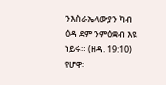ንእስራኤላውያን ካብ ዕዳ ደም ንምዕቋብ እዩ ነይሩ። (ዘዳ. 19:10) የሆዋ፡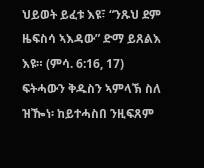ህይወት ይፈቱ እዩ፣ “ንጹህ ደም ዜፍስሳ ኣእዳው” ድማ ይጸልእ እዩ። (ምሳ. 6:16, 17) ፍትሓውን ቅዱስን ኣምላኽ ስለ ዝዀነ፡ ከይተሓስበ ንዚፍጸም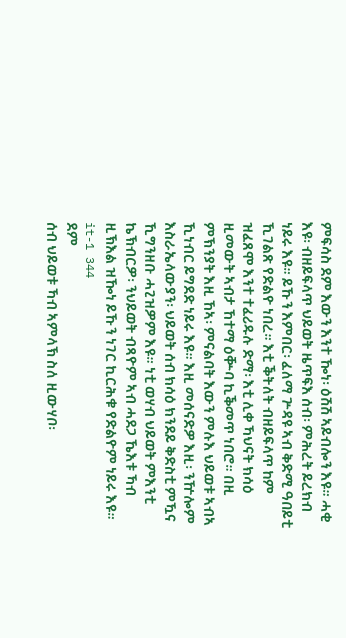ምፍሳስ ደም እውን እንተ ዀነ፡ ዕሽሽ ኣይብሎን እዩ። ሓቂ እዩ፡ ብዘይፍላጥ ህይወት ዜጥፍእ ሰብ፡ ምሕረት ይረክብ ነይሩ እዩ። ይኹን እምበር፡ ፈለማ ጕዳዩ ኣብ ቅድሚ ዓበይቲ ኺገልጽ የድልዮ ነበረ። እቲ ቕትለት ብዘይፍላጥ ከም ዝፈጸሞ እንተ ተፈሪዱሉ ድማ፡ እቲ ሊቀ ኻህናት ክሳዕ ዚመውት ኣብታ ኸተማ ዕቝባ ኪቕመጥ ነበሮ። በዚ ምኽንያት እዚ ኸኣ፡ ምናልባት እውን ምሉእ ህይወቱ ኣብኣ ኺነብር ይግደድ ነይሩ እዩ። እዚ መሰናድዎ እዚ፡ ንዅሎም እስራኤላውያን፡ ህይወት ሰብ ክሳዕ ክንደይ ቅድስቲ ምዃና ኺግንዘቡ ሓጊዝዎም እዩ። ነቲ ወሃብ ህይወት ምእንቲ ኬኽብርዎ፡ ንህይወት ብጻዮም ኣብ ሓደጋ ኼእቱ ኻብ ዚኽእል ዝዀነ ይኹን ነገር ኪርሕቁ የድልዮም ነይሩ እዩ።
it-1 344
ደም
ሰብ ህይወቱ ኻብ ኣምላኽ ስለ ዚውሃቦ፡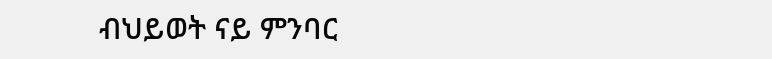ብህይወት ናይ ምንባር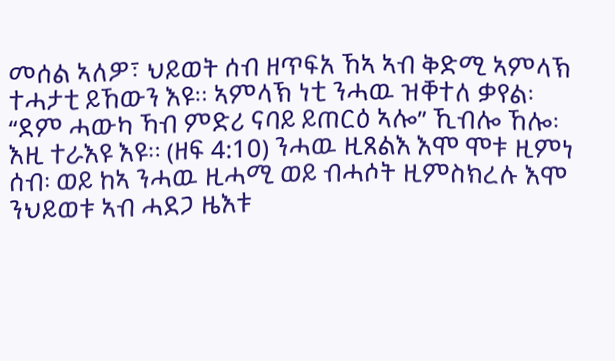መሰል ኣለዎ፣ ህይወት ሰብ ዘጥፍአ ኸኣ ኣብ ቅድሚ ኣምላኽ ተሓታቲ ይኸውን እዩ። ኣምላኽ ነቲ ንሓዉ ዝቐተለ ቃየል፡ “ደም ሓውካ ኻብ ምድሪ ናባይ ይጠርዕ ኣሎ” ኺብሎ ኸሎ፡ እዚ ተራእዩ እዩ። (ዘፍ 4:10) ንሓዉ ዚጸልእ እሞ ሞቱ ዚምነ ሰብ፡ ወይ ከኣ ንሓዉ ዚሓሚ ወይ ብሓሶት ዚምስክረሉ እሞ ንህይወቱ ኣብ ሓደጋ ዜእቱ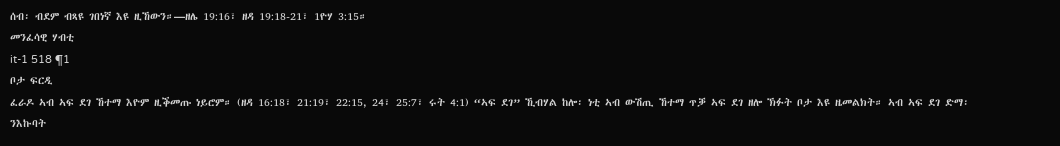ሰብ፡ ብደም ብጻዩ ገበነኛ እዩ ዚኸውን።—ዘሌ 19:16፣ ዘዳ 19:18-21፣ 1ዮሃ 3:15።
መንፈሳዊ ሃብቲ
it-1 518 ¶1
ቦታ ፍርዲ
ፈራዶ ኣብ ኣፍ ደገ ኸተማ እዮም ዚቕመጡ ነይሮም። (ዘዳ 16:18፣ 21:19፣ 22:15, 24፣ 25:7፣ ሩት 4:1) “ኣፍ ደገ” ኺብሃል ከሎ፡ ነቲ ኣብ ውሽጢ ኸተማ ጥቓ ኣፍ ደገ ዘሎ ኽፉት ቦታ እዩ ዜመልክት። ኣብ ኣፍ ደገ ድማ፡ ንእኩባት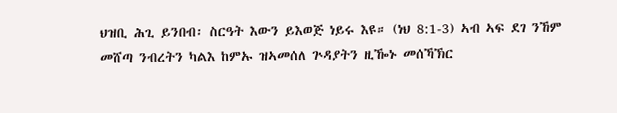ህዝቢ ሕጊ ይንበብ፡ ስርዓት እውን ይእወጅ ነይሩ እዩ። (ነህ 8:1-3) ኣብ ኣፍ ደገ ንኸም መሸጣ ንብረትን ካልእ ከምኡ ዝኣመሰለ ጕዳያትን ዚዀኑ መሰኻኽር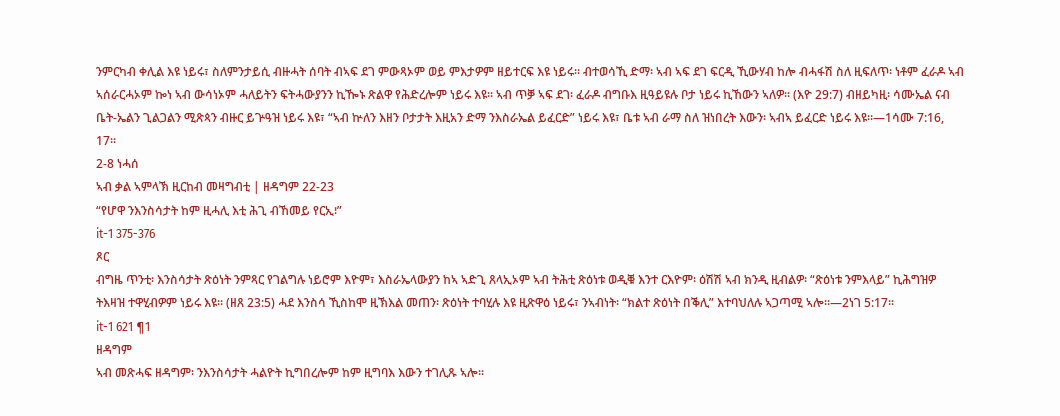ንምርካብ ቀሊል እዩ ነይሩ፣ ስለምንታይሲ ብዙሓት ሰባት ብኣፍ ደገ ምውጻኦም ወይ ምእታዎም ዘይተርፍ እዩ ነይሩ። ብተወሳኺ ድማ፡ ኣብ ኣፍ ደገ ፍርዲ ኺውሃብ ከሎ ብሓፋሽ ስለ ዚፍለጥ፡ ነቶም ፈራዶ ኣብ ኣሰራርሓኦም ኰነ ኣብ ውሳነኦም ሓለይትን ፍትሓውያንን ኪዀኑ ጽልዋ የሕድረሎም ነይሩ እዩ። ኣብ ጥቓ ኣፍ ደገ፡ ፈራዶ ብግቡእ ዚዓይዩሉ ቦታ ነይሩ ኪኸውን ኣለዎ። (እዮ 29:7) ብዘይካዚ፡ ሳሙኤል ናብ ቤት-ኤልን ጊልጋልን ሚጽጳን ብዙር ይጕዓዝ ነይሩ እዩ፣ “ኣብ ኵለን እዘን ቦታታት እዚአን ድማ ንእስራኤል ይፈርድ” ነይሩ እዩ፣ ቤቱ ኣብ ራማ ስለ ዝነበረት እውን፡ ኣብኣ ይፈርድ ነይሩ እዩ።—1ሳሙ 7:16, 17።
2-8 ነሓሰ
ኣብ ቃል ኣምላኽ ዚርከብ መዛግብቲ | ዘዳግም 22-23
“የሆዋ ንእንስሳታት ከም ዚሓሊ እቲ ሕጊ ብኸመይ የርኢ፧”
it-1 375-376
ጾር
ብግዜ ጥንቲ፡ እንስሳታት ጽዕነት ንምጻር የገልግሉ ነይሮም እዮም፣ እስራኤላውያን ከኣ ኣድጊ ጸላኢኦም ኣብ ትሕቲ ጽዕነቱ ወዲቑ እንተ ርእዮም፡ ዕሽሽ ኣብ ክንዲ ዚብልዎ፡ “ጽዕነቱ ንምእላይ” ኪሕግዝዎ ትእዛዝ ተዋሂብዎም ነይሩ እዩ። (ዘጸ 23:5) ሓደ እንስሳ ኺስከሞ ዚኽእል መጠን፡ ጽዕነት ተባሂሉ እዩ ዚጽዋዕ ነይሩ፣ ንኣብነት፡ “ክልተ ጽዕነት በቕሊ” እተባህለሉ ኣጋጣሚ ኣሎ።—2ነገ 5:17።
it-1 621 ¶1
ዘዳግም
ኣብ መጽሓፍ ዘዳግም፡ ንእንስሳታት ሓልዮት ኪግበረሎም ከም ዚግባእ እውን ተገሊጹ ኣሎ።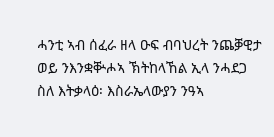ሓንቲ ኣብ ሰፈራ ዘላ ዑፍ ብባህረት ንጨቓዊታ ወይ ንእንቋቝሖኣ ኽትከላኸል ኢላ ንሓደጋ ስለ እትቃላዕ፡ እስራኤላውያን ንዓኣ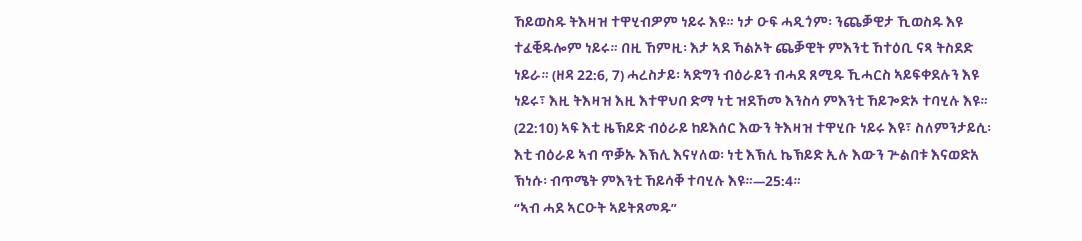ኸይወስዱ ትእዛዝ ተዋሂብዎም ነይሩ እዩ። ነታ ዑፍ ሓዲጎም፡ ንጨቓዊታ ኺወስዱ እዩ ተፈቒዱሎም ነይሩ። በዚ ኸምዚ፡ እታ ኣደ ኻልኦት ጨቓዊት ምእንቲ ኸተዕቢ ናጻ ትስደድ ነይራ። (ዘዳ 22:6, 7) ሓረስታይ፡ ኣድግን ብዕራይን ብሓደ ጸሚዱ ኺሓርስ ኣይፍቀደሉን እዩ ነይሩ፣ እዚ ትእዛዝ እዚ እተዋህበ ድማ ነቲ ዝደኸመ እንስሳ ምእንቲ ኸይጐድኦ ተባሂሉ እዩ። (22:10) ኣፍ እቲ ዜኽይድ ብዕራይ ከይእሰር እውን ትእዛዝ ተዋሂቡ ነይሩ እዩ፣ ስለምንታይሲ፡ እቲ ብዕራይ ኣብ ጥቓኡ እኽሊ እናሃለወ፡ ነቲ እኽሊ ኬኽይድ ኢሉ እውን ጕልበቱ እናወድአ ኽነሱ፡ ብጥሜት ምእንቲ ኸይሳቐ ተባሂሉ እዩ።—25:4።
“ኣብ ሓደ ኣርዑት ኣይትጸመዱ”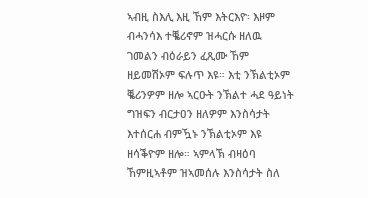ኣብዚ ስእሊ እዚ ኸም እትርእዮ፡ እዞም ብሓንሳእ ተቘሪኖም ዝሓርሱ ዘለዉ ገመልን ብዕራይን ፈጺሙ ኸም ዘይመሽኦም ፍሉጥ እዩ። እቲ ንኽልቲኦም ቘሪንዎም ዘሎ ኣርዑት ንኽልተ ሓደ ዓይነት ግዝፍን ብርታዐን ዘለዎም እንስሳታት እተሰርሐ ብምዃኑ ንኽልቲኦም እዩ ዘሳቕዮም ዘሎ። ኣምላኽ ብዛዕባ ኸምዚኣቶም ዝኣመሰሉ እንስሳታት ስለ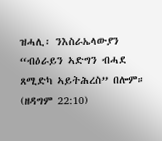ዝሓሊ፡ ንእስራኤላውያን “ብዕራይን ኣድግን ብሓደ ጸሚድካ ኣይትሕረስ” በሎም። (ዘዳግም 22:10)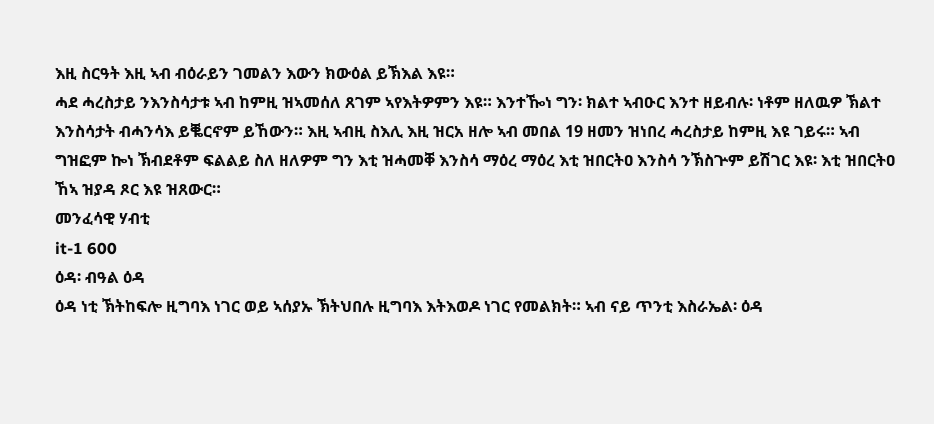እዚ ስርዓት እዚ ኣብ ብዕራይን ገመልን እውን ክውዕል ይኽእል እዩ።
ሓደ ሓረስታይ ንእንስሳታቱ ኣብ ከምዚ ዝኣመሰለ ጸገም ኣየእትዎምን እዩ። እንተዀነ ግን፡ ክልተ ኣብዑር እንተ ዘይብሉ፡ ነቶም ዘለዉዎ ኽልተ እንስሳታት ብሓንሳእ ይቘርኖም ይኸውን። እዚ ኣብዚ ስእሊ እዚ ዝርአ ዘሎ ኣብ መበል 19 ዘመን ዝነበረ ሓረስታይ ከምዚ እዩ ገይሩ። ኣብ ግዝፎም ኰነ ኽብደቶም ፍልልይ ስለ ዘለዎም ግን እቲ ዝሓመቐ እንስሳ ማዕረ ማዕረ እቲ ዝበርትዐ እንስሳ ንኽስጕም ይሽገር እዩ፡ እቲ ዝበርትዐ ኸኣ ዝያዳ ጾር እዩ ዝጸውር።
መንፈሳዊ ሃብቲ
it-1 600
ዕዳ፡ ብዓል ዕዳ
ዕዳ ነቲ ኽትከፍሎ ዚግባእ ነገር ወይ ኣሰያኡ ኽትህበሉ ዚግባእ እትእወዶ ነገር የመልክት። ኣብ ናይ ጥንቲ እስራኤል፡ ዕዳ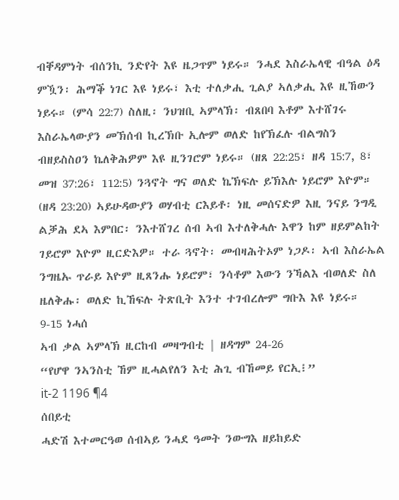ብቐዳምነት ብሰንኪ ንድየት እዩ ዜጋጥም ነይሩ። ንሓደ እስራኤላዊ ብዓል ዕዳ ምዃን፡ ሕማቕ ነገር እዩ ነይሩ፣ እቲ ተለቃሒ ጊልያ ኣለቃሒ እዩ ዚኸውን ነይሩ። (ምሳ 22:7) ስለዚ፡ ንህዝቢ ኣምላኽ፡ ብጸበባ እቶም እተሸገሩ እስራኤላውያን መኽሰብ ኪረኽቡ ኢሎም ወለድ ከየኽፈሉ ብልግስን ብዘይስስዐን ኬለቅሕዎም እዩ ዚንገሮም ነይሩ። (ዘጸ 22:25፣ ዘዳ 15:7, 8፣ መዝ 37:26፣ 112:5) ንጓኖት ግና ወለድ ኬኽፍሉ ይኽእሉ ነይሮም እዮም። (ዘዳ 23:20) ኣይሁዳውያን ወሃብቲ ርእይቶ፡ ነዚ መሰናድዎ እዚ ንናይ ንግዲ ልቓሕ ደኣ እምበር፡ ንእተሸገረ ሰብ ኣብ እተለቅሓሉ እዋን ከም ዘይምልከት ገይሮም እዮም ዚርድእዎ። ተራ ጓኖት፡ መብዛሕትኦም ነጋዶ፡ ኣብ እስራኤል ንግዜኡ ጥራይ እዮም ዚጸንሑ ነይሮም፣ ንሳቶም እውን ንኻልእ ብወለድ ስለ ዜለቅሑ፡ ወለድ ኪኸፍሉ ትጽቢት እንተ ተገብረሎም ግቡእ እዩ ነይሩ።
9-15 ነሓሰ
ኣብ ቃል ኣምላኽ ዚርከብ መዛግብቲ | ዘዳግም 24-26
“የሆዋ ንኣንስቲ ኸም ዚሓልየለን እቲ ሕጊ ብኸመይ የርኢ፧”
it-2 1196 ¶4
ሰበይቲ
ሓድሽ እተመርዓወ ሰብኣይ ንሓደ ዓመት ንውግእ ዘይከይድ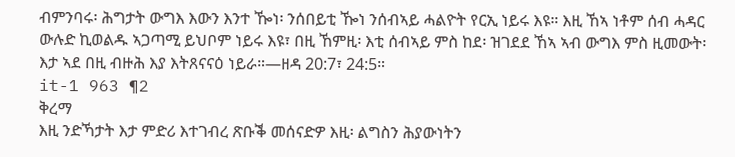ብምንባሩ፡ ሕግታት ውግእ እውን እንተ ዀነ፡ ንሰበይቲ ዀነ ንሰብኣይ ሓልዮት የርኢ ነይሩ እዩ። እዚ ኸኣ ነቶም ሰብ ሓዳር ውሉድ ኪወልዱ ኣጋጣሚ ይህቦም ነይሩ እዩ፣ በዚ ኸምዚ፡ እቲ ሰብኣይ ምስ ከደ፡ ዝገደደ ኸኣ ኣብ ውግእ ምስ ዚመውት፡ እታ ኣደ በዚ ብዙሕ እያ እትጸናናዕ ነይራ።—ዘዳ 20:7፣ 24:5።
it-1 963 ¶2
ቅረማ
እዚ ንድኻታት እታ ምድሪ እተገብረ ጽቡቕ መሰናድዎ እዚ፡ ልግስን ሕያውነትን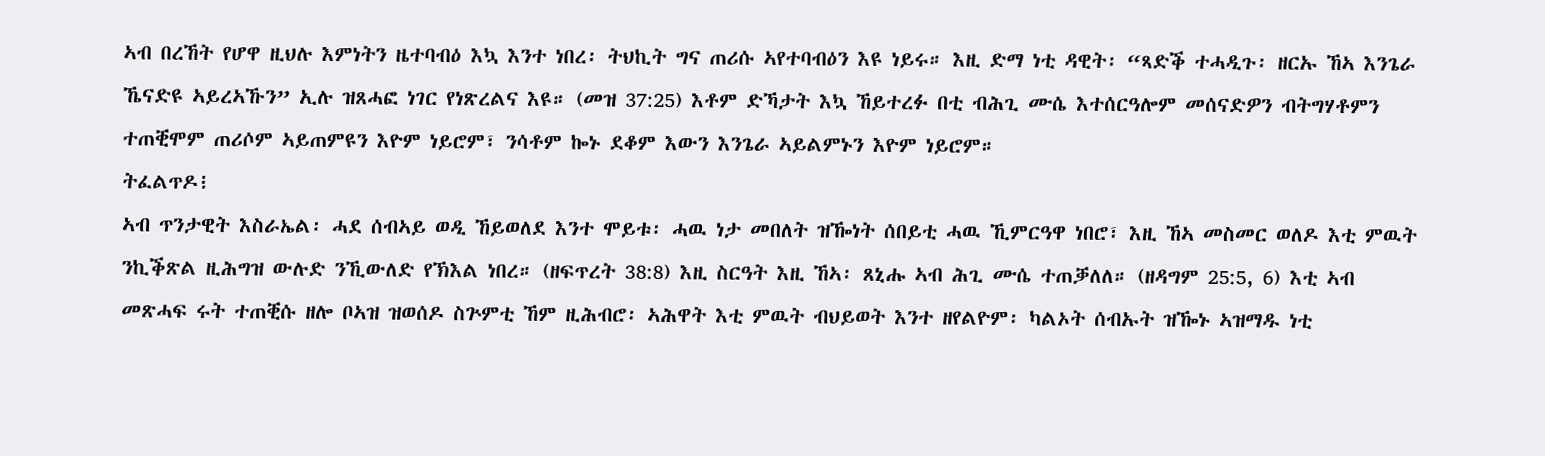ኣብ በረኸት የሆዋ ዚህሉ እምነትን ዜተባብዕ እኳ እንተ ነበረ፡ ትህኪት ግና ጠሪሱ ኣየተባብዕን እዩ ነይሩ። እዚ ድማ ነቲ ዳዊት፡ “ጻድቕ ተሓዲጉ፡ ዘርኡ ኸኣ እንጌራ ኼናድዩ ኣይረኣኹን” ኢሉ ዝጸሓፎ ነገር የነጽረልና እዩ። (መዝ 37:25) እቶም ድኻታት እኳ ኸይተረፉ በቲ ብሕጊ ሙሴ እተሰርዓሎም መሰናድዎን ብትግሃቶምን ተጠቒሞም ጠሪሶም ኣይጠምዩን እዮም ነይሮም፣ ንሳቶም ኰኑ ደቆም እውን እንጌራ ኣይልምኑን እዮም ነይሮም።
ትፈልጥዶ፧
ኣብ ጥንታዊት እስራኤል፡ ሓደ ሰብኣይ ወዲ ኸይወለደ እንተ ሞይቱ፡ ሓዉ ነታ መበለት ዝዀነት ሰበይቲ ሓዉ ኺምርዓዋ ነበሮ፣ እዚ ኸኣ መስመር ወለዶ እቲ ምዉት ንኪቕጽል ዚሕግዝ ውሉድ ንኺውለድ የኽእል ነበረ። (ዘፍጥረት 38:8) እዚ ስርዓት እዚ ኸኣ፡ ጸኒሑ ኣብ ሕጊ ሙሴ ተጠቓለለ። (ዘዳግም 25:5, 6) እቲ ኣብ መጽሓፍ ሩት ተጠቒሱ ዘሎ ቦኣዝ ዝወሰዶ ስጕምቲ ኸም ዚሕብሮ፡ ኣሕዋት እቲ ምዉት ብህይወት እንተ ዘየልዮም፡ ካልኦት ሰብኡት ዝዀኑ ኣዝማዱ ነቲ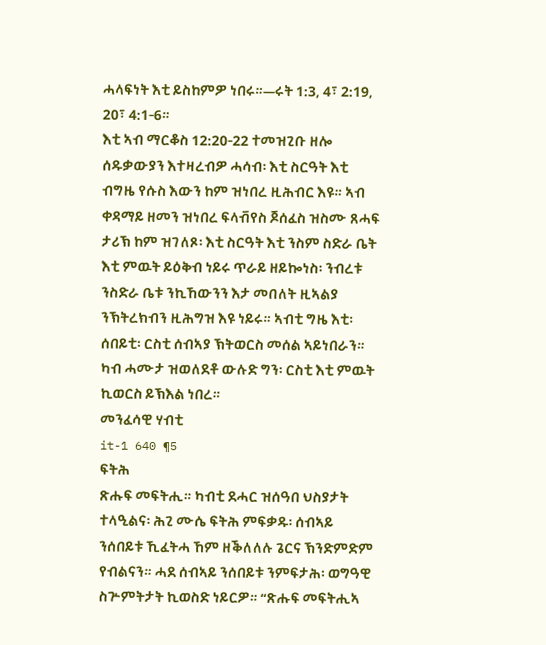ሓላፍነት እቲ ይስከምዎ ነበሩ።—ሩት 1:3, 4፣ 2:19, 20፣ 4:1-6።
እቲ ኣብ ማርቆስ 12:20-22 ተመዝጊቡ ዘሎ ሰዱቃውያን እተዛረብዎ ሓሳብ፡ እቲ ስርዓት እቲ ብግዜ የሱስ እውን ከም ዝነበረ ዚሕብር እዩ። ኣብ ቀዳማይ ዘመን ዝነበረ ፍላቭየስ ጆሰፈስ ዝስሙ ጸሓፍ ታሪኽ ከም ዝገለጾ፡ እቲ ስርዓት እቲ ንስም ስድራ ቤት እቲ ምዉት ይዕቅብ ነይሩ ጥራይ ዘይኰነስ፡ ንብረቱ ንስድራ ቤቱ ንኪኸውንን እታ መበለት ዚኣልያ ንኽትረክብን ዚሕግዝ እዩ ነይሩ። ኣብቲ ግዜ እቲ፡ ሰበይቲ፡ ርስቲ ሰብኣያ ኽትወርስ መሰል ኣይነበራን። ካብ ሓሙታ ዝወለደቶ ውሉድ ግን፡ ርስቲ እቲ ምዉት ኪወርስ ይኽእል ነበረ።
መንፈሳዊ ሃብቲ
it-1 640 ¶5
ፍትሕ
ጽሑፍ መፍትሒ። ካብቲ ደሓር ዝሰዓበ ህስያታት ተላዒልና፡ ሕጊ ሙሴ ፍትሕ ምፍቃዱ፡ ሰብኣይ ንሰበይቱ ኺፈትሓ ኸም ዘቕለለሉ ጌርና ኽንድምድም የብልናን። ሓደ ሰብኣይ ንሰበይቱ ንምፍታሕ፡ ወግዓዊ ስጕምትታት ኪወስድ ነይርዎ። “ጽሑፍ መፍትሒኣ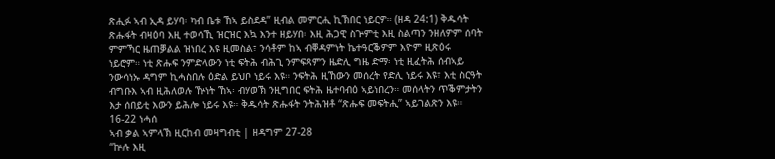ጽሒፉ ኣብ ኢዳ ይሃባ፡ ካብ ቤቱ ኸኣ ይስደዳ” ዚብል መምርሒ ኪኽበር ነይርዎ። (ዘዳ 24:1) ቅዱሳት ጽሑፋት ብዛዕባ እዚ ተወሳኺ ዝርዝር እኳ እንተ ዘይሃበ፡ እዚ ሕጋዊ ስጕምቲ እዚ ስልጣን ንዘለዎም ሰባት ምምኻር ዜጠቓልል ዝነበረ እዩ ዚመስል፣ ንሳቶም ከኣ ብቐዳምነት ኬተዓርቕዎም እዮም ዚጽዕሩ ነይሮም። ነቲ ጽሑፍ ንምድላውን ነቲ ፍትሕ ብሕጊ ንምፍጻምን ዜድሊ ግዜ ድማ፡ ነቲ ዚፈትሕ ሰብኣይ ንውሳነኡ ዳግም ኪሓስበሉ ዕድል ይህቦ ነይሩ እዩ። ንፍትሕ ዚኸውን መሰረት የድሊ ነይሩ እዩ፣ እቲ ስርዓት ብግቡእ ኣብ ዚሕለወሉ ዅነት ኸኣ፡ ብሃወኽ ንዚግበር ፍትሕ ዜተባብዕ ኣይነበረን። መሰላትን ጥቕምታትን እታ ሰበይቲ እውን ይሕሎ ነይሩ እዩ። ቅዱሳት ጽሑፋት ንትሕዝቶ “ጽሑፍ መፍትሒ” ኣይገልጽን እዩ።
16-22 ነሓሰ
ኣብ ቃል ኣምላኽ ዚርከብ መዛግብቲ | ዘዳግም 27-28
“ኵሉ እዚ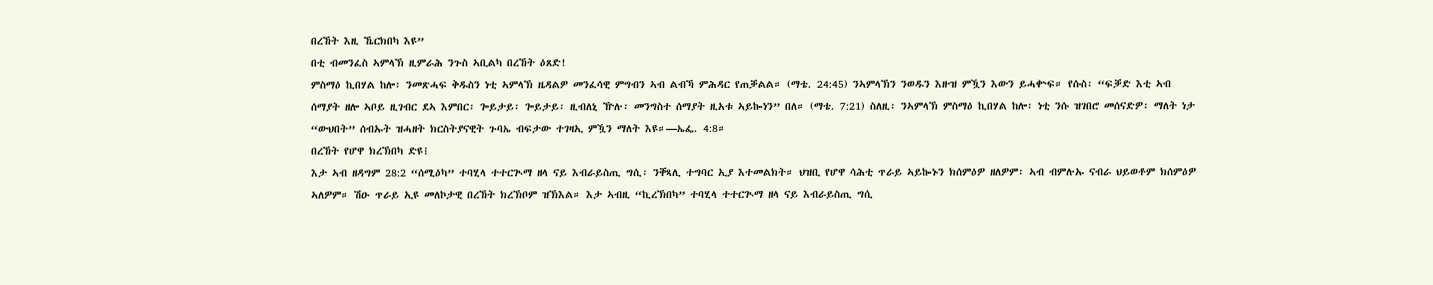በረኸት እዚ ኼርክበካ እዩ”
በቲ ብመንፈስ ኣምላኽ ዚምራሕ ንጉስ ኣቢልካ በረኸት ዕጸድ!
ምስማዕ ኪበሃል ከሎ፡ ንመጽሓፍ ቅዱስን ነቲ ኣምላኽ ዜዳልዎ መንፈሳዊ ምግብን ኣብ ልብኻ ምሕዳር የጠቓልል። (ማቴ. 24:45) ንኣምላኽን ንወዱን እዙዝ ምዃን እውን ይሓቍፍ። የሱስ፡ “ፍቓድ እቲ ኣብ ሰማያት ዘሎ ኣቦይ ዚገብር ደኣ እምበር፡ ጐይታይ፡ ጐይታይ፡ ዚብለኒ ዅሉ፡ መንግስተ ሰማያት ዚአቱ ኣይኰነን” በለ። (ማቴ. 7:21) ስለዚ፡ ንኣምላኽ ምስማዕ ኪበሃል ከሎ፡ ነቲ ንሱ ዝገበሮ መሰናድዎ፡ ማለት ነታ “ውህበት” ሰብኡት ዝሓዘት ክርስትያናዊት ጉባኤ ብፍታው ተገዛኢ ምዃን ማለት እዩ።—ኤፌ. 4:8።
በረኸት የሆዋ ክረኽበካ ድዩ፧
እታ ኣብ ዘዳግም 28:2 “ሰሚዕካ” ተባሂላ ተተርጒማ ዘላ ናይ እብራይስጢ ግሲ፡ ንቐጻሊ ተግባር ኢያ እተመልክት። ህዝቢ የሆዋ ሳሕቲ ጥራይ ኣይኰኑን ክሰምዕዎ ዘለዎም፡ ኣብ ብምሉኡ ናብራ ህይወቶም ክሰምዕዎ ኣለዎም። ሽዑ ጥራይ ኢዩ መለኮታዊ በረኸት ክረኽቦም ዝኽእል። እታ ኣብዚ “ኪረኽበካ” ተባሂላ ተተርጒማ ዘላ ናይ እብራይስጢ ግሲ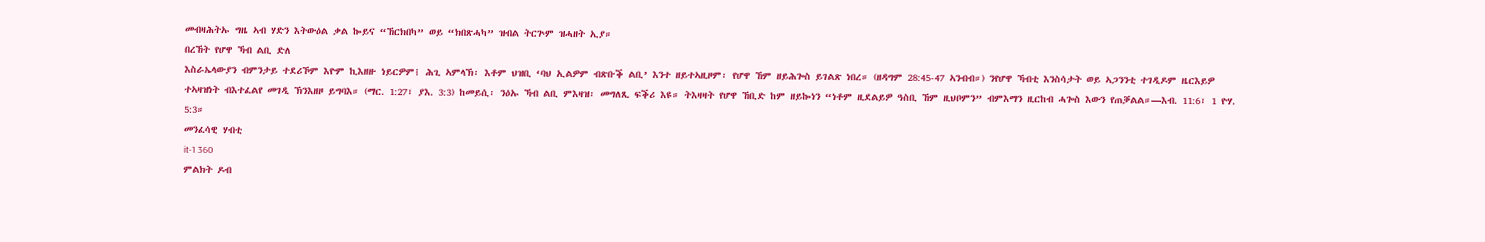መብዛሕትኡ ግዜ ኣብ ሃድን እትውዕል ቃል ኰይና “ኸርክበካ” ወይ “ክበጽሓካ” ዝብል ትርጕም ዝሓዘት ኢያ።
በረኸት የሆዋ ኻብ ልቢ ድለ
እስራኤላውያን ብምንታይ ተደሪኾም እዮም ኪእዘዙ ነይርዎም፧ ሕጊ ኣምላኽ፡ እቶም ህዝቢ ‘ባህ ኢልዎም ብጽቡቕ ልቢ’ እንተ ዘይተኣዚዞም፡ የሆዋ ኸም ዘይሕጐስ ይገልጽ ነበረ። (ዘዳግም 28:45-47 ኣንብብ።) ንየሆዋ ኻብቲ እንስሳታት ወይ ኣጋንንቲ ተገዲዶም ዜርእይዎ ተኣዛዝነት ብእተፈልየ መገዲ ኽንእዘዞ ይግባእ። (ማር. 1:27፣ ያእ. 3:3) ከመይሲ፡ ንዕኡ ኻብ ልቢ ምእዛዝ፡ መግለጺ ፍቕሪ እዩ። ትእዛዛት የሆዋ ኸቢድ ከም ዘይኰነን “ነቶም ዚደልይዎ ዓስቢ ኸም ዚህቦምን” ብምእማን ዚርከብ ሓጐስ እውን የጠቓልል።—እብ. 11:6፣ 1 ዮሃ. 5:3።
መንፈሳዊ ሃብቲ
it-1 360
ምልክት ዶብ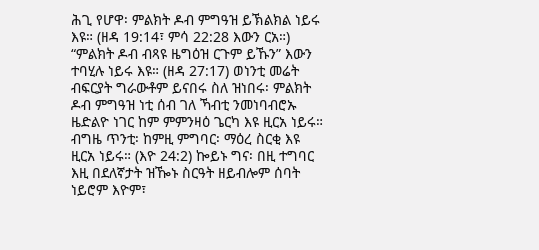ሕጊ የሆዋ፡ ምልክት ዶብ ምግዓዝ ይኽልክል ነይሩ እዩ። (ዘዳ 19:14፣ ምሳ 22:28 እውን ርአ።) “ምልክት ዶብ ብጻዩ ዜግዕዝ ርጉም ይኹን” እውን ተባሂሉ ነይሩ እዩ። (ዘዳ 27:17) ወነንቲ መሬት ብፍርያት ግራውቶም ይናበሩ ስለ ዝነበሩ፡ ምልክት ዶብ ምግዓዝ ነቲ ሰብ ገለ ኻብቲ ንመነባብሮኡ ዜድልዮ ነገር ከም ምምንዛዕ ጌርካ እዩ ዚርአ ነይሩ። ብግዜ ጥንቲ፡ ከምዚ ምግባር፡ ማዕረ ስርቂ እዩ ዚርአ ነይሩ። (እዮ 24:2) ኰይኑ ግና፡ በዚ ተግባር እዚ በደለኛታት ዝዀኑ ስርዓት ዘይብሎም ሰባት ነይሮም እዮም፣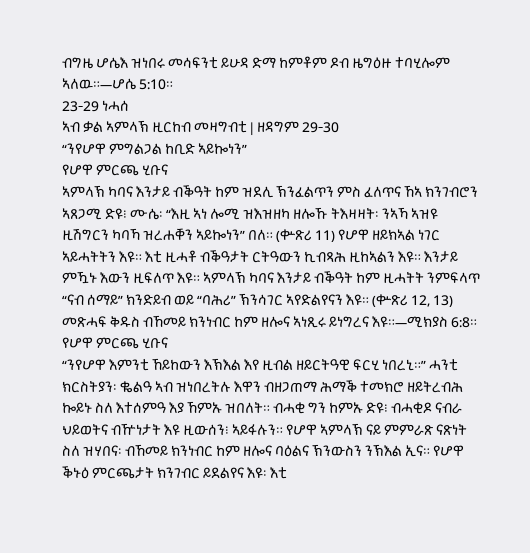ብግዜ ሆሴእ ዝነበሩ መሳፍንቲ ይሁዳ ድማ ከምቶም ዶብ ዜግዕዙ ተባሂሎም ኣለዉ።—ሆሴ 5:10።
23-29 ነሓሰ
ኣብ ቃል ኣምላኽ ዚርከብ መዛግብቲ | ዘዳግም 29-30
“ንየሆዋ ምግልጋል ከቢድ ኣይኰነን”
የሆዋ ምርጫ ሂቡና
ኣምላኽ ካባና እንታይ ብቕዓት ከም ዝደሊ ኽንፈልጥን ምስ ፈለጥና ኸኣ ክንገብሮን ኣጸጋሚ ድዩ፧ ሙሴ፡ “እዚ ኣነ ሎሚ ዝእዝዘካ ዘሎኹ ትእዛዛት፡ ንኣኻ ኣዝዩ ዚሽግርን ካባኻ ዝረሐቐን ኣይኰነን” በለ። (ቍጽሪ 11) የሆዋ ዘይክኣል ነገር ኣይሓትትን እዩ። እቲ ዚሓቶ ብቕዓታት ርትዓውን ኪብጻሕ ዚከኣልን እዩ። እንታይ ምዃኑ እውን ዚፍለጥ እዩ። ኣምላኽ ካባና እንታይ ብቕዓት ከም ዚሓትት ንምፍላጥ “ናብ ሰማይ” ክንድይብ ወይ “ባሕሪ” ኽንሳገር ኣየድልየናን እዩ። (ቍጽሪ 12, 13) መጽሓፍ ቅዱስ ብኸመይ ክንነብር ከም ዘሎና ኣነጺሩ ይነግረና እዩ።—ሚክያስ 6:8።
የሆዋ ምርጫ ሂቡና
“ንየሆዋ እምንቲ ኸይከውን እኽእል እየ ዚብል ዘይርትዓዊ ፍርሂ ነበረኒ።” ሓንቲ ክርስትያን፡ ቈልዓ ኣብ ዝነበረትሉ እዋን ብዘጋጠማ ሕማቕ ተመክሮ ዘይትረብሕ ኰይኑ ስለ እተሰምዓ እያ ኸምኡ ዝበለት። ብሓቂ ግን ከምኡ ድዩ፧ ብሓቂዶ ናብራ ህይወትና ብዅነታት እዩ ዚውሰን፧ ኣይፋሉን። የሆዋ ኣምላኽ ናይ ምምራጽ ናጽነት ስለ ዝሃበና፡ ብኸመይ ክንነብር ከም ዘሎና ባዕልና ኽንውስን ንኽእል ኢና። የሆዋ ቕኑዕ ምርጫታት ክንገብር ይደልየና እዩ፡ እቲ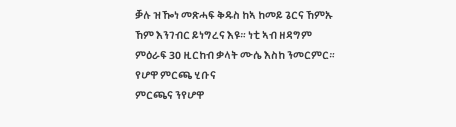ቓሉ ዝዀነ መጽሓፍ ቅዱስ ከኣ ከመይ ጌርና ኸምኡ ኸም እንገብር ይነግረና እዩ። ነቲ ኣብ ዘዳግም ምዕራፍ 30 ዚርከብ ቃላት ሙሴ እስከ ንመርምር።
የሆዋ ምርጫ ሂቡና
ምርጫና ንየሆዋ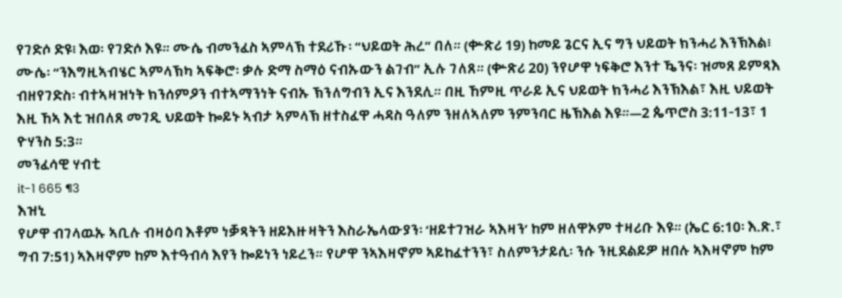የገድሶ ድዩ፧ እወ፡ የገድሶ እዩ። ሙሴ ብመንፈስ ኣምላኽ ተደሪኹ፡ “ህይወት ሕረ” በለ። (ቍጽሪ 19) ከመይ ጌርና ኢና ግን ህይወት ክንሓሪ እንኽእል፧ ሙሴ፡ “ንእግዚኣብሄር ኣምላኽካ ኣፍቅሮ፡ ቃሉ ድማ ስማዕ ናብኡውን ልገብ” ኢሉ ገለጸ። (ቍጽሪ 20) ንየሆዋ ነፍቅሮ እንተ ዄንና፡ ዝመጸ ይምጻእ ብዘየገድስ፡ ብተኣዛዝነት ክንሰምዖን ብተኣማንነት ናብኡ ኽንለግብን ኢና እንደሊ። በዚ ኸምዚ ጥራይ ኢና ህይወት ክንሓሪ እንኽእል፣ እዚ ህይወት እዚ ኸኣ እቲ ዝበለጸ መገዲ ህይወት ኰይኑ ኣብታ ኣምላኽ ዘተስፈዋ ሓዳስ ዓለም ንዘለኣለም ንምንባር ዜኽእል እዩ።—2 ጴጥሮስ 3:11-13፣ 1 ዮሃንስ 5:3።
መንፈሳዊ ሃብቲ
it-1 665 ¶3
እዝኒ
የሆዋ ብገላዉኡ ኣቢሉ ብዛዕባ እቶም ነቓጻትን ዘይእዙዛትን እስራኤላውያን፡ ‘ዘይተገዝራ ኣእዛን’ ከም ዘለዋኦም ተዛሪቡ እዩ። (ኤር 6:10፡ እ.ጽ.፣ ግብ 7:51) ኣእዛኖም ከም እተዓብሳ እየን ኰይነን ነይረን። የሆዋ ንኣእዛኖም ኣይከፈተንን፣ ስለምንታይሲ፡ ንሱ ንዚደልይዎ ዘበሉ ኣእዛኖም ከም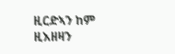ዚርድኣን ከም ዚእዘዛን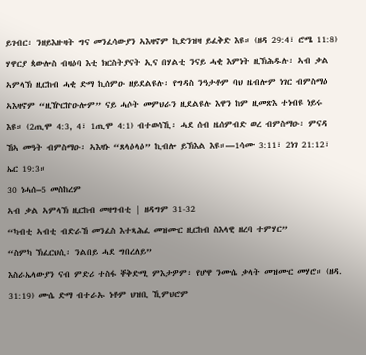ይገብር፡ ንዘይእዙዛት ግና መንፈሳውያን ኣእዛኖም ኪድንዝዛ ይፈቅድ እዩ። (ዘዳ 29:4፣ ሮሜ 11:8) ሃዋርያ ጳውሎስ ብዛዕባ እቲ ክርስትያናት ኢና በሃልቲ ንናይ ሓቂ እምነት ዚኽሕዱሉ፡ ኣብ ቃል ኣምላኽ ዚርከብ ሓቂ ድማ ኪሰምዑ ዘይደልዩሉ፡ የግዳስ ንዓታቶም ባህ ዜብሎም ነገር ብምስማዕ ኣእዛኖም “ዚዅርኵዑሎም” ናይ ሓሶት መምህራን ዚደልዩሉ እዋን ከም ዚመጽእ ተነብዩ ነይሩ እዩ። (2ጢሞ 4:3, 4፣ 1ጢሞ 4:1) ብተወሳኺ፡ ሓደ ሰብ ዜሰምብድ ወረ ብምስማዑ፡ ምናዳ ኸኣ መዓት ብምስማዑ፡ ኣእዛኑ “ጸላዕላዕ” ኪብሎ ይኽእል እዩ።—1ሳሙ 3:11፣ 2ነገ 21:12፣ ኤር 19:3።
30 ነሓሰ–5 መስከረም
ኣብ ቃል ኣምላኽ ዚርከብ መዛግብቲ | ዘዳግም 31-32
“ካብቲ ኣብቲ ብድራኸ መንፈስ እተጻሕፈ መዝሙር ዚርከብ ስእላዊ ዘረባ ተምሃር”
“ስምካ ኽፈርህሲ፡ ንልበይ ሓደ ግበረለይ”
እስራኤላውያን ናብ ምድሪ ተስፋ ቐቅድሚ ምእታዎም፡ የሆዋ ንሙሴ ቃላት መዝሙር መሃሮ። (ዘዳ. 31:19) ሙሴ ድማ ብተራኡ ነቶም ህዝቢ ኺምህሮም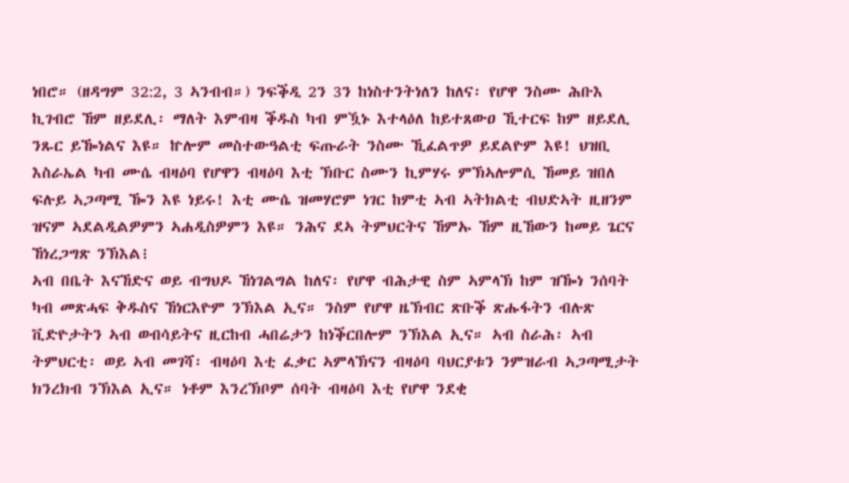ነበሮ። (ዘዳግም 32:2, 3 ኣንብብ።) ንፍቕዲ 2ን 3ን ከነስተንትነለን ከለና፡ የሆዋ ንስሙ ሕቡእ ኪገብሮ ኸም ዘይደሊ፡ ማለት እምብዛ ቕዱስ ካብ ምዃኑ እተላዕለ ከይተጸውዐ ኺተርፍ ከም ዘይደሊ ንጹር ይዀነልና እዩ። ኵሎም መስተውዓልቲ ፍጡራት ንስሙ ኺፈልጥዎ ይደልዮም እዩ! ህዝቢ እስራኤል ካብ ሙሴ ብዛዕባ የሆዋን ብዛዕባ እቲ ኽቡር ስሙን ኪምሃሩ ምኽኣሎምሲ ኸመይ ዝበለ ፍሉይ ኣጋጣሚ ዀን እዩ ነይሩ! እቲ ሙሴ ዝመሃሮም ነገር ከምቲ ኣብ ኣትክልቲ ብህድኣት ዚዘንም ዝናም ኣደልዲልዎምን ኣሐዲስዎምን እዩ። ንሕና ደኣ ትምህርትና ኸምኡ ኸም ዚኸውን ከመይ ጌርና ኸነረጋግጽ ንኽእል፧
ኣብ በቤት እናኸድና ወይ ብግህዶ ኸነገልግል ከለና፡ የሆዋ ብሕታዊ ስም ኣምላኽ ከም ዝዀነ ንሰባት ካብ መጽሓፍ ቅዱስና ኸነርእዮም ንኽእል ኢና። ንስም የሆዋ ዜኽብር ጽቡቕ ጽሑፋትን ብሉጽ ቪድዮታትን ኣብ ወብሳይትና ዚርከብ ሓበሬታን ከነቕርበሎም ንኽእል ኢና። ኣብ ስራሕ፡ ኣብ ትምህርቲ፡ ወይ ኣብ መገሻ፡ ብዛዕባ እቲ ፈቃር ኣምላኽናን ብዛዕባ ባህርያቱን ንምዝራብ ኣጋጣሚታት ክንረክብ ንኽእል ኢና። ነቶም እንረኽቦም ሰባት ብዛዕባ እቲ የሆዋ ንደቂ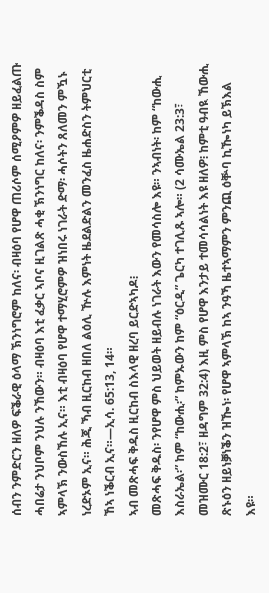ሰብን ንምድርን ዘለዎ ፍቕራዊ ዕላማ ኽንነግሮም ከለና፡ ብዛዕባ የሆዋ ጠሪሶም ሰሚዖምዎ ዘይፈልጡ ሓበሬታ ንህቦም ንህሉ ንኸውን። ብዛዕባ እቲ ፈቃር ኣቦና ዚገልጽ ሓቂ ኽንነግር ከለና፡ ንምቕዳስ ስም ኣምላኽ ንውስኸሉ ኢና። እቲ ብዛዕባ የሆዋ ተማሂሮምዎ ዝነበሩ ነገራት ድማ፡ ሓሶትን ጸለመን ምዃኑ ነረድኦም ኢና። ሕጂ ኻብ ዚርከብ ዘበለ ልዕሊ ዅሉ እምነት ዜደልድልን መንፈስ ዜሐድስን ትምህርቲ ኸኣ ነቕርብ ኢና።—ኢሳ. 65:13, 14።
ኣብ መጽሓፍ ቅዱስ ዚርከብ ስእላዊ ዘረባ ይርድኣካዶ፧
መጽሓፍ ቅዱስ፡ ንየሆዋ ምስ ህይወት ዘይብሉ ነገራት እውን የመሳስሎ እዩ። ንኣብነት፡ ከም “ከውሒ እስራኤል፡” ከም “ከውሒ፡” ከምኡውን ከም “ዕርዲ” ጌርካ ተገሊጹ ኣሎ። (2 ሳሙኤል 23:3፣ መዝሙር 18:2፣ ዘዳግም 32:4) እዚ ምስ የሆዋ እንታይ ተመሳሳልነት እዩ ዘለዎ፧ ከምቲ ዓብዪ ኸውሒ ጽኑዕን ዘይነቓነቕን ዝዀነ፡ የሆዋ ኣምላኽ ከኣ ንዓኻ ዜተኣማምን ምንጪ ዕቝባ ኪዀነካ ይኽእል እዩ።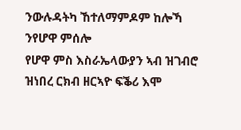ንውሉዳትካ ኸተለማምዶም ከሎኻ ንየሆዋ ምሰሎ
የሆዋ ምስ እስራኤላውያን ኣብ ዝገብሮ ዝነበረ ርክብ ዘርኣዮ ፍቕሪ እሞ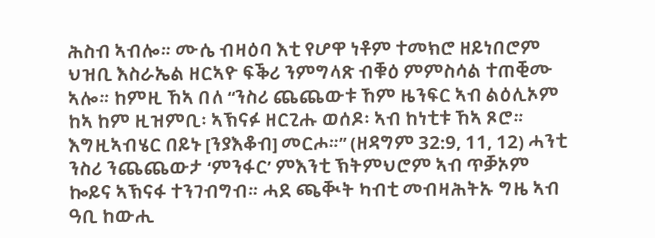ሕስብ ኣብሎ። ሙሴ ብዛዕባ እቲ የሆዋ ነቶም ተመክሮ ዘይነበሮም ህዝቢ እስራኤል ዘርኣዮ ፍቕሪ ንምግላጽ ብቑዕ ምምስሳል ተጠቒሙ ኣሎ። ከምዚ ኸኣ በለ “ንስሪ ጨጨውቱ ኸም ዜንፍር ኣብ ልዕሊኦም ከኣ ከም ዚዝምቢ፡ ኣኽናፉ ዘርጊሑ ወሰዶ፡ ኣብ ከነቲቱ ኸኣ ጾሮ። እግዚኣብሄር በይኑ [ንያእቆብ] መርሖ።” (ዘዳግም 32:9, 11, 12) ሓንቲ ንስሪ ንጨጨውታ ‘ምንፋር’ ምእንቲ ኽትምህሮም ኣብ ጥቓኦም ኰይና ኣኽናፋ ተንገብግብ። ሓደ ጫቚት ካብቲ መብዛሕትኡ ግዜ ኣብ ዓቢ ከውሒ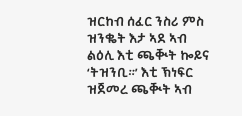ዝርከብ ሰፈር ንስሪ ምስ ዝንቈት እታ ኣደ ኣብ ልዕሊ እቲ ጫቚት ኰይና ‘ትዝንቢ።’ እቲ ኽነፍር ዝጀመረ ጫቚት ኣብ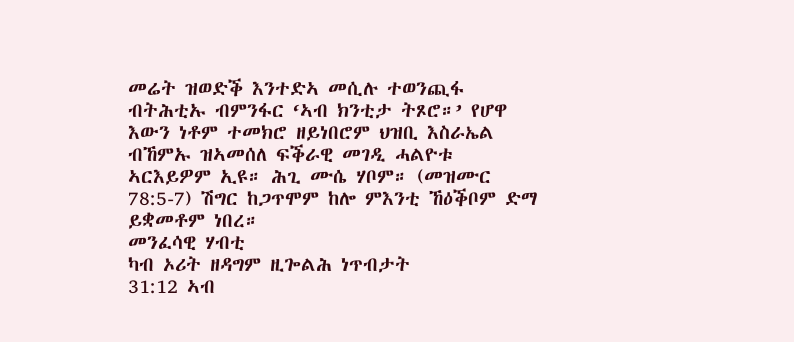መሬት ዝወድቕ እንተድኣ መሲሉ ተወንጪፋ ብትሕቲኡ ብምንፋር ‘ኣብ ክንቲታ ትጾሮ።’ የሆዋ እውን ነቶም ተመክሮ ዘይነበሮም ህዝቢ እስራኤል ብኸምኡ ዝኣመሰለ ፍቕራዊ መገዲ ሓልዮቱ ኣርእይዎም ኢዩ። ሕጊ ሙሴ ሃቦም። (መዝሙር 78:5-7) ሽግር ከጋጥሞም ከሎ ምእንቲ ኸዕቕቦም ድማ ይቋመቶም ነበረ።
መንፈሳዊ ሃብቲ
ካብ ኦሪት ዘዳግም ዚጐልሕ ነጥብታት
31:12 ኣብ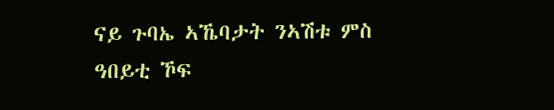ናይ ጉባኤ ኣኼባታት ንኣሽቱ ምስ ዓበይቲ ኾፍ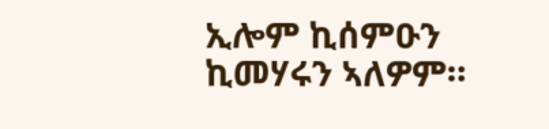ኢሎም ኪሰምዑን ኪመሃሩን ኣለዎም።